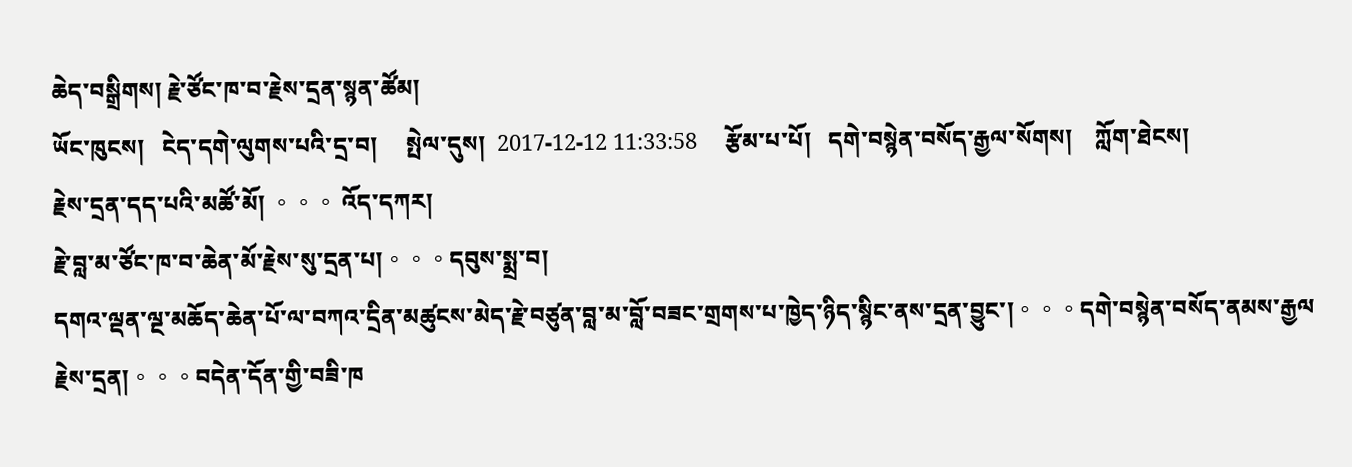ཆེད་བསྒྲིགས། རྗེ་ཙོང་ཁ་བ་རྗེས་དྲན་སྙན་ཚོམ།
ཡོང་ཁུངས།   ངེད་དགེ་ལུགས་པའི་དྲ་བ།     སྤེལ་དུས།  2017-12-12 11:33:58     རྩོམ་པ་པོ།   དགེ་བསྙེན་བསོད་རྒྱལ་སོགས།    ཀློག་ཐེངས།
རྗེས་དྲན་དད་པའི་མཚོ་མོ། 。。。 འོད་དཀར།
རྗེ་བླ་མ་ཙོང་ཁ་བ་ཆེན་མོ་རྗེས་སུ་དྲན་པ།。。。དབུས་སྨྲ་བ།
དགའ་ལྡན་ལྔ་མཆོད་ཆེན་པོ་ལ་བཀའ་དྲིན་མཚུངས་མེད་རྗེ་བཙུན་བླ་མ་བློ་བཟང་གྲགས་པ་ཁྱེད་ཉིད་སྙིང་ནས་དྲན་བྱུང་།。。。དགེ་བསྙེན་བསོད་ནམས་རྒྱལ
རྗེས་དྲན།。。。བདེན་དོན་གྱི་བཟི་ཁ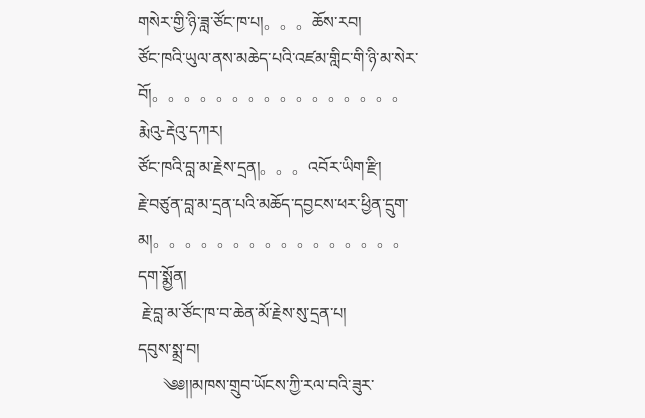གསེར་གྱི་ཉི་ཟླ་ཙོང་ཁ་པ།。。。ཆོས་རབ།
ཙོང་ཁའི་ཡུལ་ནས་མཆེད་པའི་འཛམ་གླིང་གི་ཉི་མ་སེར་བོ།。。。。。。。。。。。。。。。。 རྨེའུ-རྡེའུ་དཀར།
ཙོང་ཁའི་བླ་མ་རྗེས་དྲན།。。。འབོར་ཡིག་རྫི།
རྗེ་བཙུན་བླ་མ་དྲན་པའི་མཆོད་དབྱངས་ཕར་ཕྱིན་དྲུག་མ།。。。。。。。。。。。。。。。。 དག་སྨྱོན།
 རྗེ་བླ་མ་ཙོང་ཁ་བ་ཆེན་མོ་རྗེས་སུ་དྲན་པ།
དབུས་སྨྲ་བ།
      ༄༅།།མཁས་གྲུབ་ཡོངས་ཀྱི་རལ་བའི་ཟུར་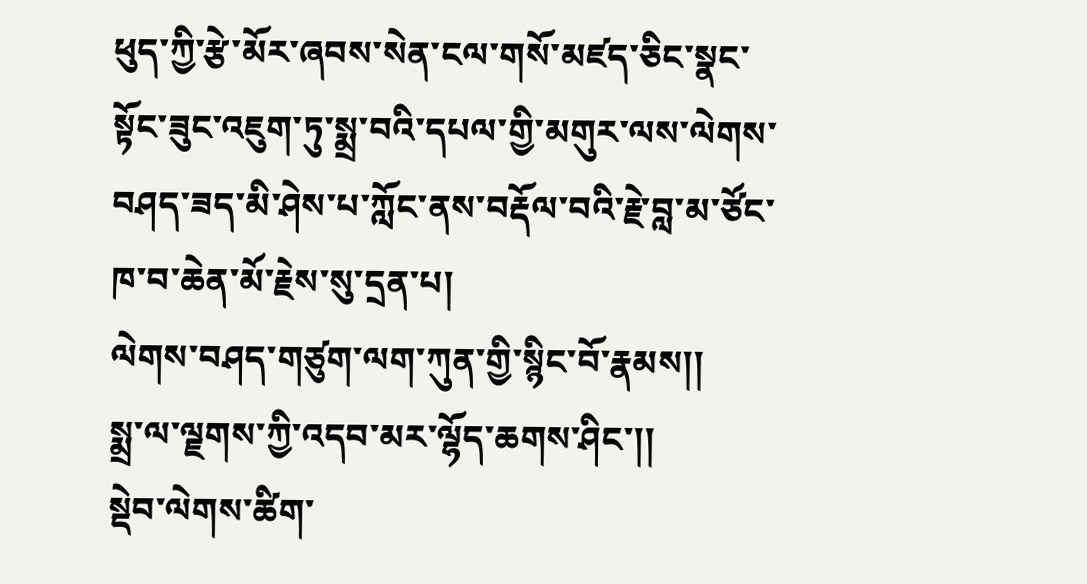ཕུད་ཀྱི་རྩེ་མོར་ཞབས་སེན་ངལ་གསོ་མཛད་ཅིང་སྣང་སྟོང་ཟུང་འཇུག་ཏུ་སྨྲ་བའི་དཔལ་གྱི་མགུར་ལས་ལེགས་བཤད་ཟད་མི་ཤེས་པ་ཀློང་ནས་བརྡོལ་བའི་རྗེ་བླ་མ་ཙོང་ཁ་བ་ཆེན་མོ་རྗེས་སུ་དྲན་པ།
ལེགས་བཤད་གཙུག་ལག་ཀུན་གྱི་སྙིང་བོ་རྣམས།།
སྨྲ་ལ་ལྗགས་ཀྱི་འདབ་མར་ལྷོད་ཆགས་ཤིང་།།
སྡེབ་ལེགས་ཚིག་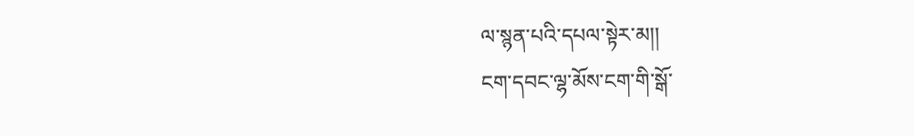ལ་སྙན་པའི་དཔལ་སྟེར་མ།།
ངག་དབང་ལྷ་མོས་ངག་གི་སྒོ་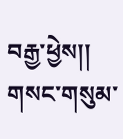བརྒྱ་ཕྱེས།།
གསང་གསུམ་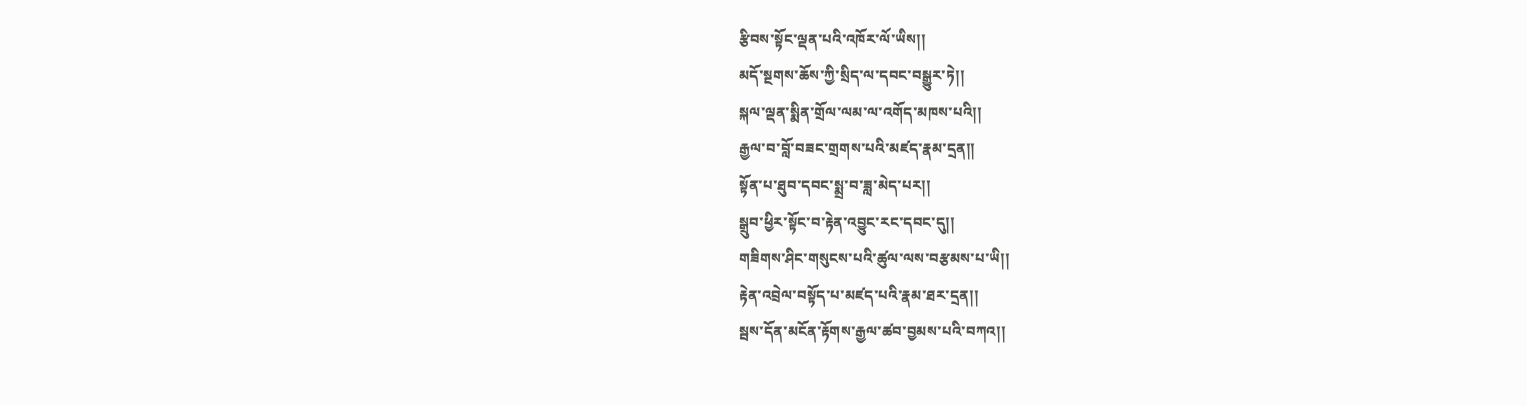རྩིབས་སྟོང་ལྡན་པའི་འཁོར་ལོ་ཡིས།།
མདོ་སྔགས་ཆོས་ཀྱི་སྲིད་ལ་དབང་བསྒྱུར་ཏེ།།
སྐལ་ལྡན་སྨིན་གྲོལ་ལམ་ལ་འགོད་མཁས་པའི།།
རྒྱལ་བ་བློ་བཟང་གྲགས་པའི་མཛད་རྣམ་དྲན།།
སྟོན་པ་ཐུབ་དབང་སྨྲ་བ་ཟླ་མེད་པར།།
སྒྲུབ་ཕྱིར་སྟོང་བ་རྟེན་འབྱུང་རང་དབང་དུ།།
གཟིགས་ཤིང་གསུངས་པའི་ཚུལ་ལས་བརྩམས་པ་ཡི།།
རྟེན་འབྲེལ་བསྟོད་པ་མཛད་པའི་རྣམ་ཐར་དྲན།།
སྦས་དོན་མངོན་རྟོགས་རྒྱལ་ཚབ་བྱམས་པའི་བཀའ།།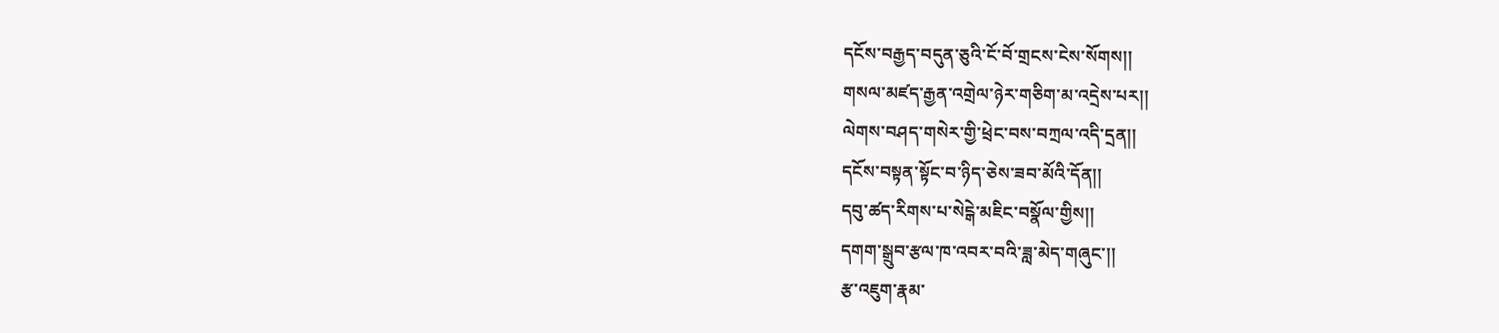དངོས་བརྒྱད་བདུན་ཅུའི་ངོ་བོ་གྲངས་ངེས་སོགས།།
གསལ་མཛད་རྒྱན་འགྲེལ་ཉེར་གཅིག་མ་འདྲེས་པར།།
ལེགས་བཤད་གསེར་གྱི་ཕྲེང་བས་བཀྲལ་འདི་དྲན།།
དངོས་བསྟན་སྟོང་བ་ཉིད་ཅེས་ཟབ་མོའི་དོན།།
དབུ་ཚད་རིགས་པ་སེངྒེ་མཇིང་བསྣོལ་གྱིས།།
དགག་སྒྲུབ་རྩལ་ཁ་འབར་བའི་ཟླ་མེད་གཞུང་།།
རྩ་འཇུག་རྣམ་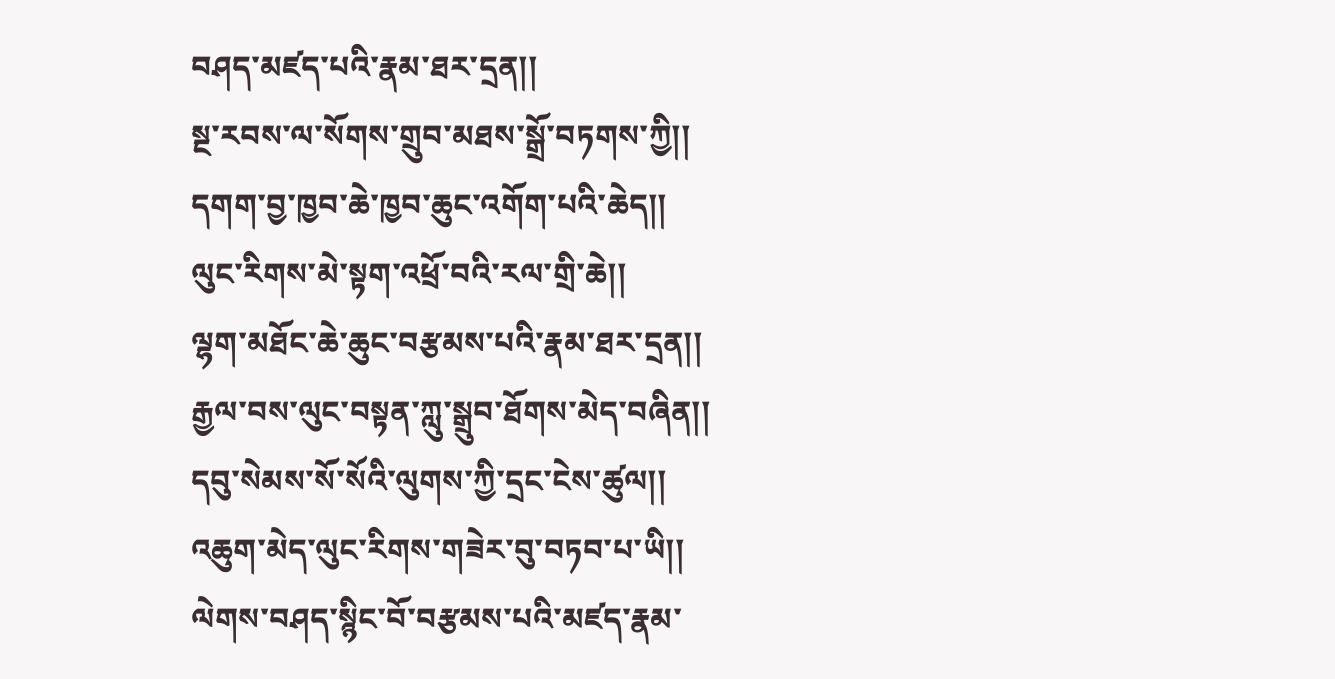བཤད་མཛད་པའི་རྣམ་ཐར་དྲན།།
སྔ་རབས་ལ་སོགས་གྲུབ་མཐས་སྒྲོ་བཏགས་ཀྱི།།
དགག་བྱ་ཁྱབ་ཆེ་ཁྱབ་ཆུང་འགོག་པའི་ཆེད།།
ལུང་རིགས་མེ་སྟག་འཕྲོ་བའི་རལ་གྲི་ཆེ།།
ལྷག་མཐོང་ཆེ་ཆུང་བརྩམས་པའི་རྣམ་ཐར་དྲན།།
རྒྱལ་བས་ལུང་བསྟན་ཀླུ་སྒྲུབ་ཐོགས་མེད་བཞིན།།
དབུ་སེམས་སོ་སོའི་ལུགས་ཀྱི་དྲང་ངེས་ཚུལ།།
འཆུག་མེད་ལུང་རིགས་གཟེར་བུ་བཏབ་པ་ཡི།།
ལེགས་བཤད་སྙིང་བོ་བརྩམས་པའི་མཛད་རྣམ་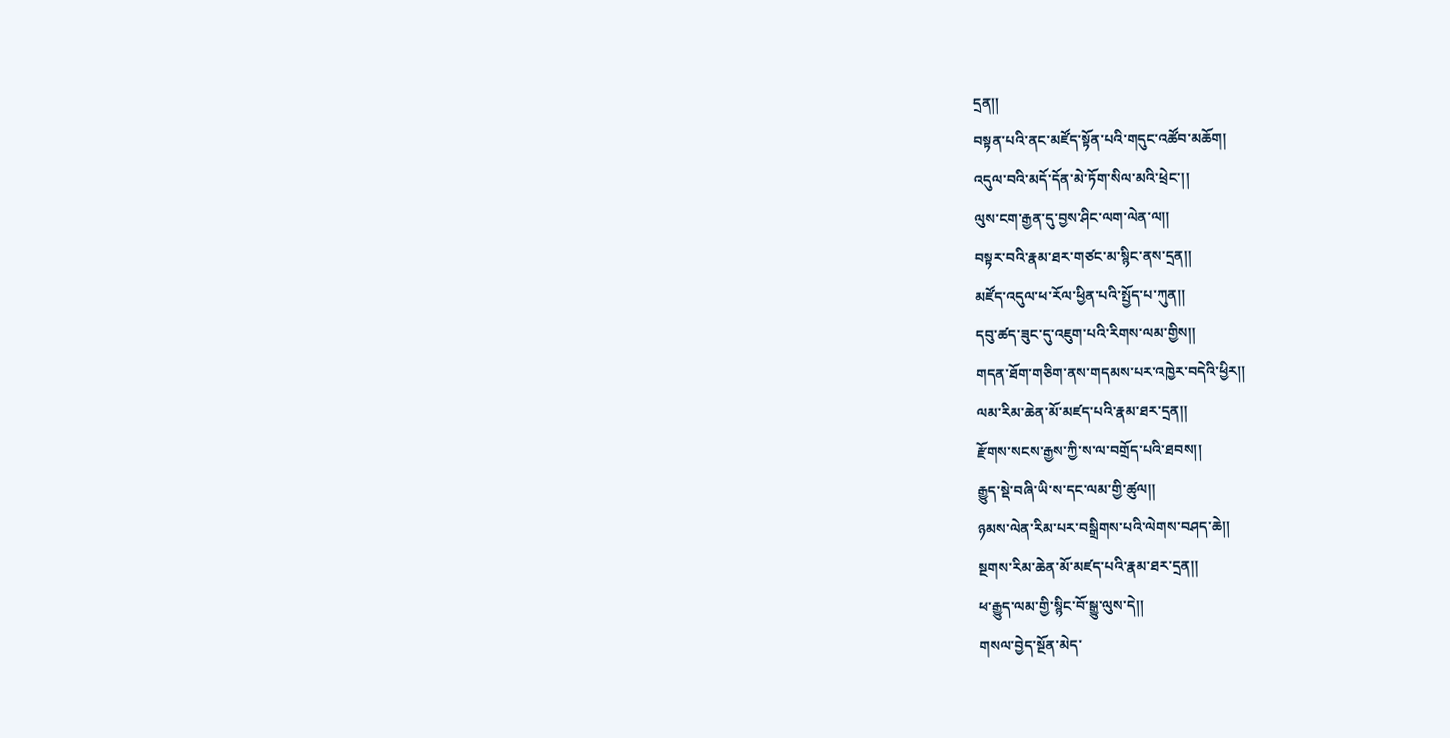དྲན།།
བསྟན་པའི་ནང་མཛོད་སྟོན་པའི་གདུང་འཚོབ་མཆོག།
འདུལ་བའི་མདོ་དོན་མེ་ཏོག་སིལ་མའི་ཕྲེང་།།
ལུས་ངག་རྒྱན་དུ་བྱས་ཤིང་ལག་ལེན་ལ།།
བསྟར་བའི་རྣམ་ཐར་གཙང་མ་སྙིང་ནས་དྲན།།
མཛོད་འདུལ་ཕ་རོལ་ཕྱིན་པའི་སྤྱོད་པ་ཀུན།།
དབུ་ཚད་ཟུང་དུ་འཇུག་པའི་རིགས་ལམ་གྱིས།།
གདན་ཐོག་གཅིག་ནས་གདམས་པར་འཁྱེར་བདེའི་ཕྱིར།།
ལམ་རིམ་ཆེན་མོ་མཛད་པའི་རྣམ་ཐར་དྲན།།
རྫོགས་སངས་རྒྱས་ཀྱི་ས་ལ་བགྲོད་པའི་ཐབས།།
རྒྱུད་སྡེ་བཞི་ཡི་ས་དང་ལམ་གྱི་ཚུལ།།
ཉམས་ལེན་རིམ་པར་བསྒྲིགས་པའི་ལེགས་བཤད་ཆེ།།
སྔགས་རིམ་ཆེན་མོ་མཛད་པའི་རྣམ་ཐར་དྲན།།
ཕ་རྒྱུད་ལམ་གྱི་སྙིང་བོ་སྒྱུ་ལུས་དེ།།
གསལ་བྱེད་སྔོན་མེད་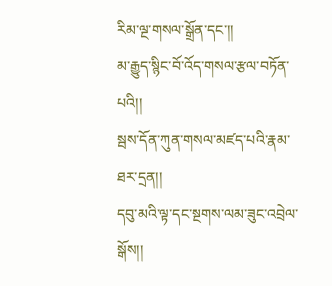རིམ་ལྔ་གསལ་སྒྲོན་དང་།།
མ་རྒྱུད་སྙིང་བོ་འོད་གསལ་རྩལ་བཏོན་པའི།།
སྦས་དོན་ཀུན་གསལ་མཛད་པའི་རྣམ་ཐར་དྲན།།
དབུ་མའི་ལྟ་དང་སྔགས་ལམ་ཟུང་འབྲེལ་སྒོས།།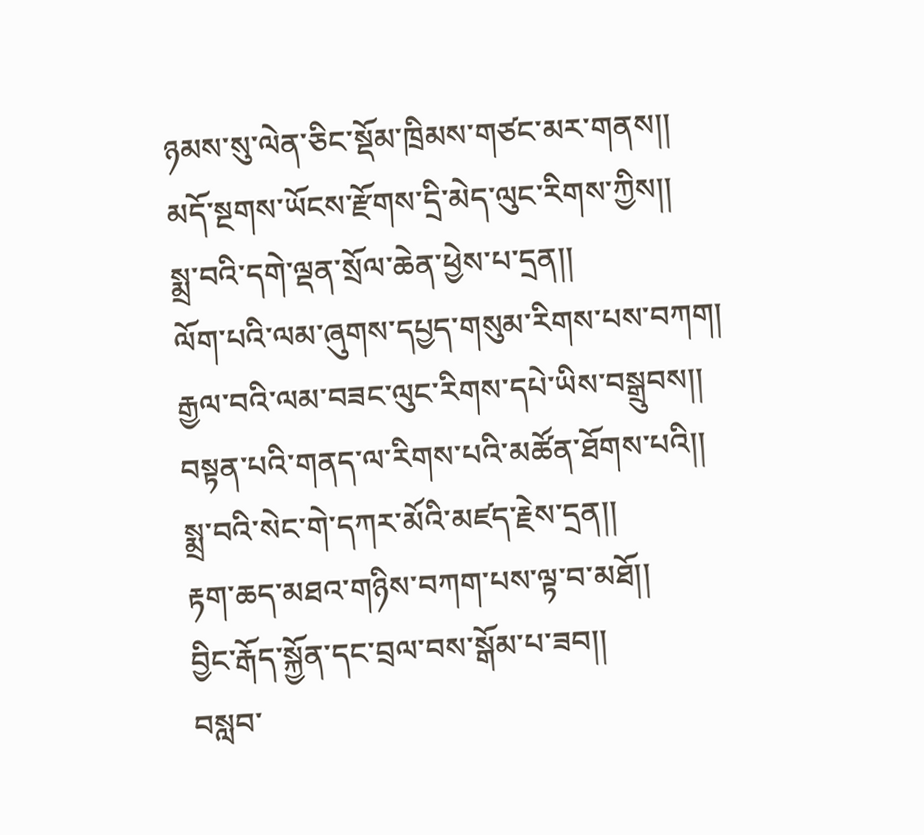ཉམས་སུ་ལེན་ཅིང་སྡོམ་ཁྲིམས་གཙང་མར་གནས།།
མདོ་སྔགས་ཡོངས་རྫོགས་དྲི་མེད་ལུང་རིགས་ཀྱིས།།
སྨྲ་བའི་དགེ་ལྡན་སྲོལ་ཆེན་ཕྱེས་པ་དྲན།།
ལོག་པའི་ལམ་ཞུགས་དཔྱད་གསུམ་རིགས་པས་བཀག།
རྒྱལ་བའི་ལམ་བཟང་ལུང་རིགས་དཔེ་ཡིས་བསྒྲུབས།།
བསྟན་པའི་གནད་ལ་རིགས་པའི་མཚོན་ཐོགས་པའི།།
སྨྲ་བའི་སེང་གེ་དཀར་མོའི་མཛད་རྗེས་དྲན།།
རྟག་ཆད་མཐའ་གཉིས་བཀག་པས་ལྟ་བ་མཐོ།།
བྱིང་རྒོད་སྐྱོན་དང་བྲལ་བས་སྒོམ་པ་ཟབ།།
བསླབ་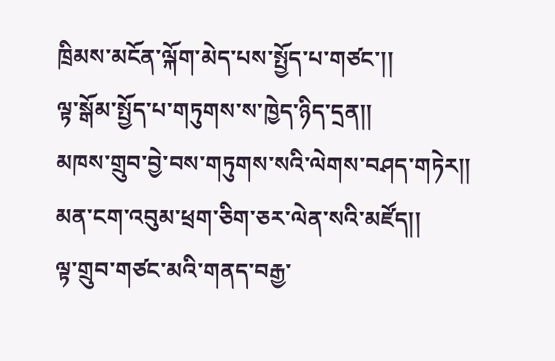ཁྲིམས་མངོན་ལྐོག་མེད་པས་སྤྱོད་པ་གཙང་།།
ལྟ་སྒོམ་སྤྱོད་པ་གཏུགས་ས་ཁྱེད་ཉིད་དྲན།།
མཁས་གྲུབ་བྱེ་བས་གཏུགས་སའི་ལེགས་བཤད་གཏེར།།
མན་ངག་འབུམ་ཕྲག་ཅིག་ཅར་ལེན་སའི་མཛོད།།
ལྟ་གྲུབ་གཙང་མའི་གནད་བརྒྱ་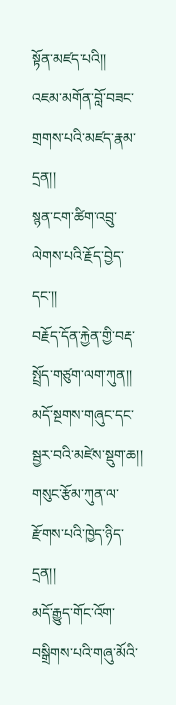སྟོན་མཛད་པའི།།
འཇམ་མགོན་བློ་བཟང་གྲགས་པའི་མཛད་རྣམ་དྲན།།
སྙན་ངག་ཚིག་འབྲུ་ལེགས་པའི་རྗོད་བྱེད་དང་།།
བརྗོད་དོན་རྐྱེན་གྱི་བརྡ་སྤྲོད་གཙུག་ལག་ཀུན།།
མདོ་སྔགས་གཞུང་དང་སྦྱར་བའི་མཛེས་སྡུག་ཆ།།
གསུང་རྩོམ་ཀུན་ལ་རྫོགས་པའི་ཁྱེད་ཉིད་དྲན།།
མདོ་རྒྱུད་གོང་འོག་བསྒྲིགས་པའི་གཞུ་མོའི་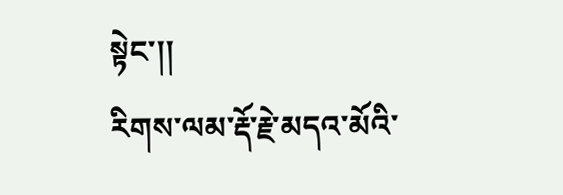སྟེང་།།
རིགས་ལམ་རྡོ་རྗེ་མདའ་མོའི་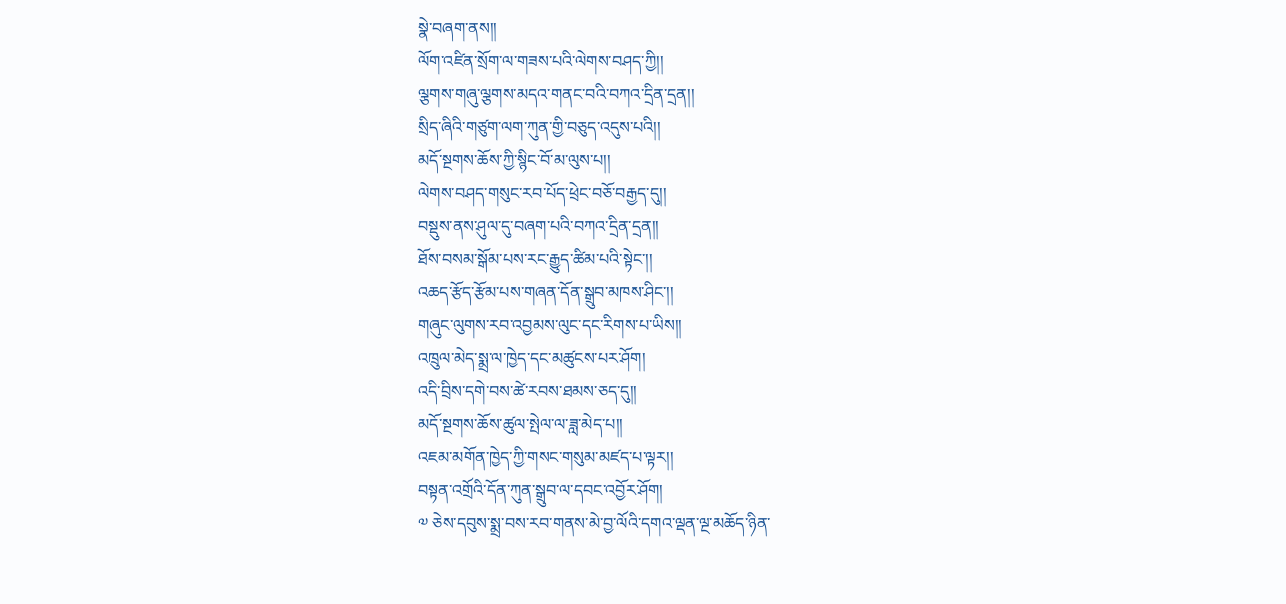སྣེ་བཞག་ནས།།
ལོག་འཛིན་སྲོག་ལ་གཟས་པའི་ལེགས་བཤད་ཀྱི།།
ལྕགས་གཞུ་ལྕགས་མདའ་གནང་བའི་བཀའ་དྲིན་དྲན།།
སྲིད་ཞིའི་གཙུག་ལག་ཀུན་གྱི་བཅུད་འདུས་པའི།།
མདོ་སྔགས་ཆོས་ཀྱི་སྙིང་བོ་མ་ལུས་པ།།
ལེགས་བཤད་གསུང་རབ་པོད་ཕྲེང་བཅོ་བརྒྱད་དུ།།
བསྡུས་ནས་ཤུལ་དུ་བཞག་པའི་བཀའ་དྲིན་དྲན།།
ཐོས་བསམ་སྒོམ་པས་རང་རྒྱུད་ཚིམ་པའི་སྟེང་།།
འཆད་རྩོད་རྩོམ་པས་གཞན་དོན་སྒྲུབ་མཁས་ཤིང་།།
གཞུང་ལུགས་རབ་འབྱམས་ལུང་དང་རིགས་པ་ཡིས།།
འཁྲུལ་མེད་སྨྲ་ལ་ཁྱེད་དང་མཚུངས་པར་ཤོག།
འདི་བྲིས་དགེ་བས་ཚེ་རབས་ཐམས་ཅད་དུ།།
མདོ་སྔགས་ཆོས་ཚུལ་སྤེལ་ལ་ཟླ་མེད་པ།།
འཇམ་མགོན་ཁྱེད་ཀྱི་གསང་གསུམ་མཛད་པ་ལྟར།།
བསྟན་འགྲོའི་དོན་ཀུན་སྒྲུབ་ལ་དབང་འབྱོར་ཤོག།
༧ ཅེས་དབུས་སྨྲ་བས་རབ་གནས་མེ་བྱ་ལོའི་དགའ་ལྡན་ལྔ་མཆོད་ཉིན་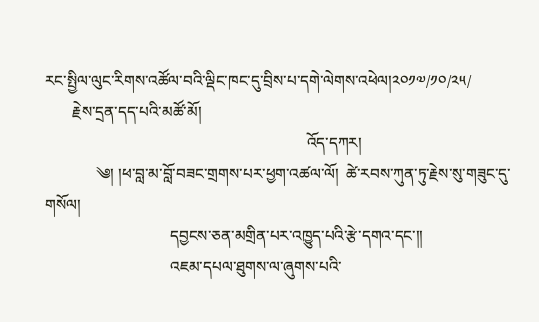རང་སྤྱིལ་ལུང་རིགས་འཚོལ་བའི་ལྡིང་ཁང་དུ་བྲིས་པ་དགེ་ལེགས་འཕེལ།༢༠༡༧/༡༠/༢༥/
       རྗེས་དྲན་དད་པའི་མཚོ་མོ།
                                                                   འོད་དཀར།
             ༄། །ཕ་བླ་མ་བློ་བཟང་གྲགས་པར་ཕྱག་འཚལ་ལོ།  ཚེ་རབས་ཀུན་ཏུ་རྗེས་སུ་གཟུང་དུ་གསོལ།
                                དབྱངས་ཅན་མགྲིན་པར་འཁྱུད་པའི་རྩེ་དགའ་དང་།།
                                འཇམ་དཔལ་ཐུགས་ལ་ཞུགས་པའི་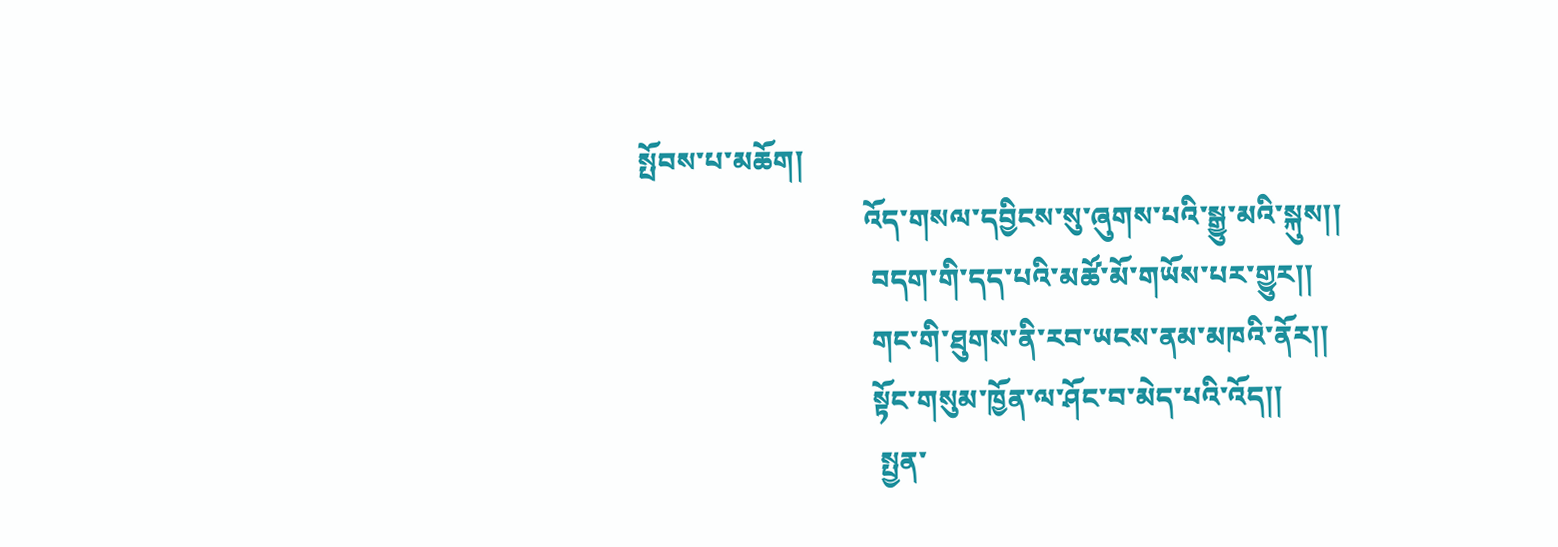སྤོབས་པ་མཆོག།
                                འོད་གསལ་དབྱིངས་སུ་ཞུགས་པའི་སྒྱུ་མའི་སྐུས།།
                                 བདག་གི་དད་པའི་མཚོ་མོ་གཡོས་པར་གྱུར།།
                                 གང་གི་ཐུགས་ནི་རབ་ཡངས་ནམ་མཁའི་ནོར།།
                                 སྟོང་གསུམ་ཁྱོན་ལ་ཤོང་བ་མེད་པའི་འོད།།
                                  སྤྱན་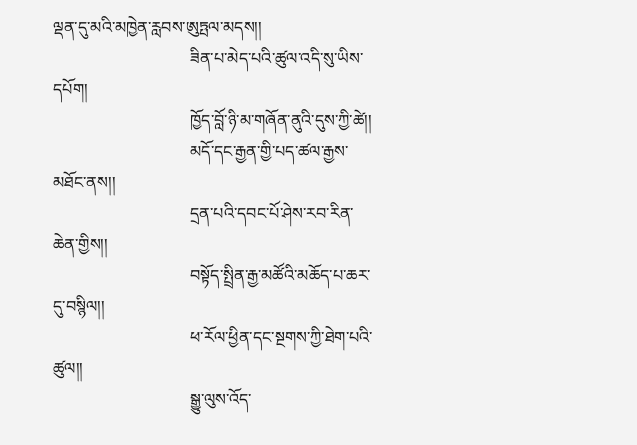ལྡན་དུ་མའི་མཁྱེན་རླབས་ཨུཏྤལ་མདས།།
                                 ཟིན་པ་མེད་པའི་ཚུལ་འདི་སུ་ཡིས་དཔོག།
                                 ཁྱོད་བློ་ཉི་མ་གཞོན་ནུའི་དུས་ཀྱི་ཚེ།།
                                 མདོ་དང་རྒྱན་གྱི་པད་ཚལ་རྒྱས་མཐོང་ནས།།
                                 དྲན་པའི་དབང་པོ་ཤེས་རབ་རིན་ཆེན་གྱིས།།
                                 བསྟོད་སྤྲིན་རྒྱ་མཚོའི་མཆོད་པ་ཆར་དུ་བསྙིལ།།
                                 ཕ་རོལ་ཕྱིན་དང་སྔགས་ཀྱི་ཐེག་པའི་ཚུལ།།
                                 སྒྱུ་ལུས་འོད་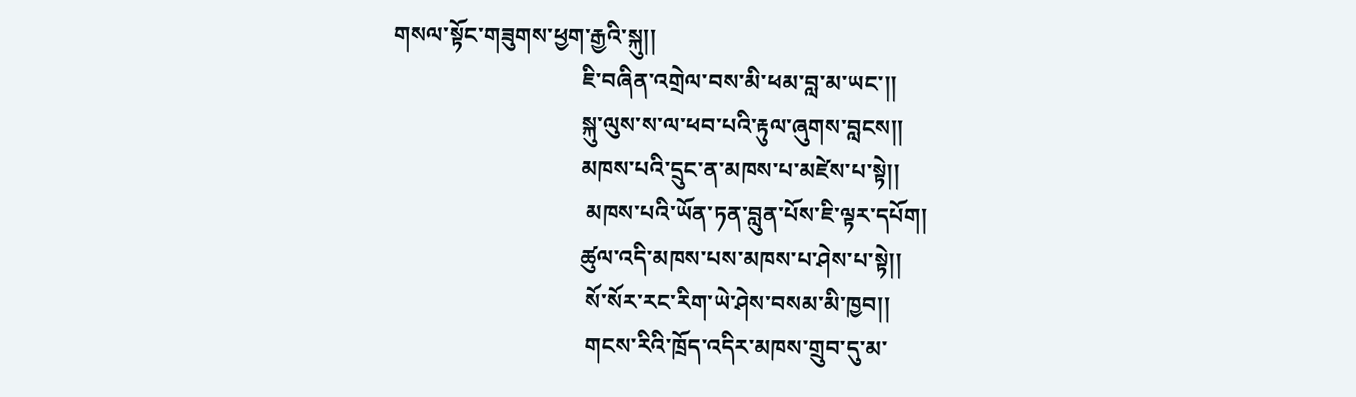གསལ་སྟོང་གཟུགས་ཕྱག་རྒྱའི་སྐུ།།
                                 ཇི་བཞིན་འགྲེལ་བས་མི་ཕམ་བླ་མ་ཡང་།།
                                 སྐུ་ལུས་ས་ལ་ཕབ་པའི་རྟུལ་ཞུགས་བླངས།།
                                 མཁས་པའི་དྲུང་ན་མཁས་པ་མཛེས་པ་སྟེ།།
                                  མཁས་པའི་ཡོན་ཏན་བླུན་པོས་ཇི་ལྟར་དཔོག།
                                 ཚུལ་འདི་མཁས་པས་མཁས་པ་ཤེས་པ་སྟེ།།
                                  སོ་སོར་རང་རིག་ཡེ་ཤེས་བསམ་མི་ཁྱབ།།
                                  གངས་རིའི་ཁྲོད་འདིར་མཁས་གྲུབ་དུ་མ་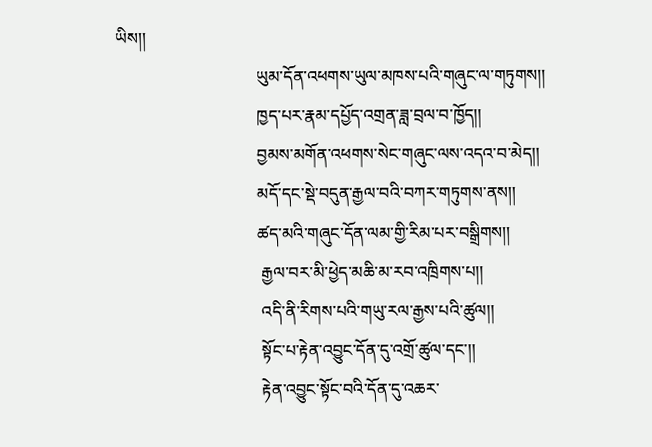ཡིས།།
                                  ཡུམ་དོན་འཕགས་ཡུལ་མཁས་པའི་གཞུང་ལ་གཏུགས།།
                                  ཁྱད་པར་རྣམ་དཔྱོད་འགྲན་ཟླ་བྲལ་བ་ཁྱོད།།
                                  བྱམས་མགོན་འཕགས་སེང་གཞུང་ལས་འདའ་བ་མེད།།
                                  མདོ་དང་སྡེ་བདུན་རྒྱལ་བའི་བཀར་གཏུགས་ནས།།
                                  ཚད་མའི་གཞུང་དོན་ལམ་གྱི་རིམ་པར་བསྒྲིགས།།
                                   རྒྱལ་བར་མི་ཕྱེད་མཆི་མ་རབ་འཁྲིགས་པ།།
                                   འདི་ནི་རིགས་པའི་གཡུ་རལ་རྒྱས་པའི་ཚུལ།།
                                   སྟོང་པ་རྟེན་འབྱུང་དོན་དུ་འགྲོ་ཚུལ་དང་།།
                                   རྟེན་འབྱུང་སྟོང་བའི་དོན་དུ་འཆར་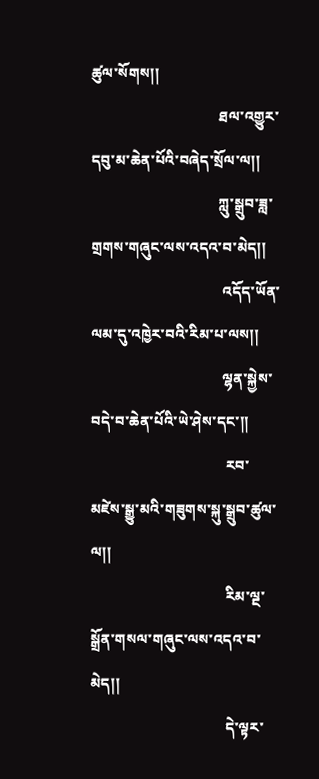ཚུལ་སོགས།།
                                   ཐལ་འགྱུར་དབུ་མ་ཆེན་པོའི་བཞེད་སྲོལ་ལ།།
                                   ཀླུ་སྒྲུབ་ཟླ་གྲགས་གཞུང་ལས་འདའ་བ་མེད།།
                                    འདོད་ཡོན་ལམ་དུ་འཁྱེར་བའི་རིམ་པ་ལས།།
                                    ལྷན་སྐྱེས་བདེ་བ་ཆེན་པོའི་ཡེ་ཤེས་དང་།།
                                     རབ་མཛེས་སྒྱུ་མའི་གཟུགས་སྐུ་སྒྲུབ་ཚུལ་ལ།།
                                     རིམ་ལྔ་སྒྲོན་གསལ་གཞུང་ལས་འདའ་བ་མེད།།
                                     དེ་ལྟར་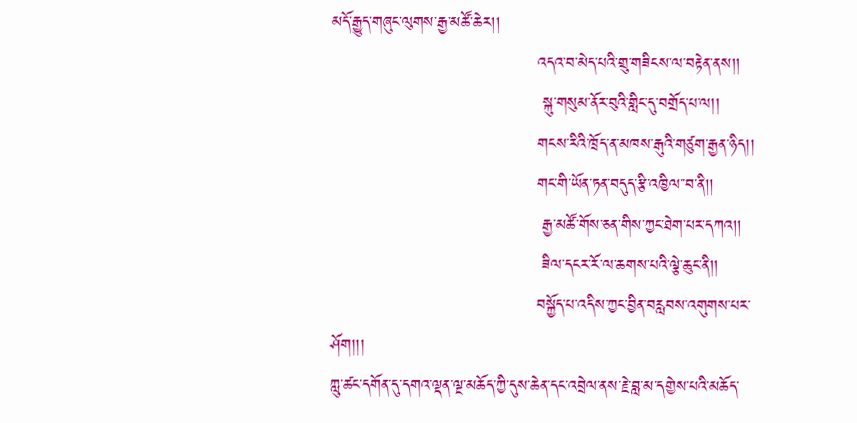མདོ་རྒྱུད་གཞུང་ལུགས་རྒྱ་མཚོ་ཆེར།།
                                     འདའ་བ་མེད་པའི་གྲུ་གཟིངས་ལ་བརྟེན་ནས།།
                                      སྐུ་གསུམ་ནོར་བུའི་གླིང་དུ་བགྲོད་པ་ལ།།
                                     གངས་རིའི་ཁྲོད་ན་མཁས་རྒུའི་གཙུག་རྒྱན་ཉིད།།
                                     གང་གི་ཡོན་ཏན་བདུད་རྩི་འཁྱིལ་་བ་ནི།།
                                      རྒྱ་མཚོ་གོས་ཅན་གིས་ཀྱང་ཐེག་པར་དཀའ།།
                                      ཟིལ་དངར་རོ་ལ་ཆགས་པའི་ལྕེ་ཆུང་ནི།།
                                     བསྐྱོད་པ་འདིས་ཀྱང་བྱིན་བརླབས་འགུགས་པར་ཤོག།།།
ཀླུ་ཚང་དགོན་དུ་དགའ་ལྡན་ལྔ་མཆོད་ཀྱི་དུས་ཆེན་དང་འབྲེལ་ནས་རྗེ་བླ་མ་དགྱེས་པའི་མཆོད་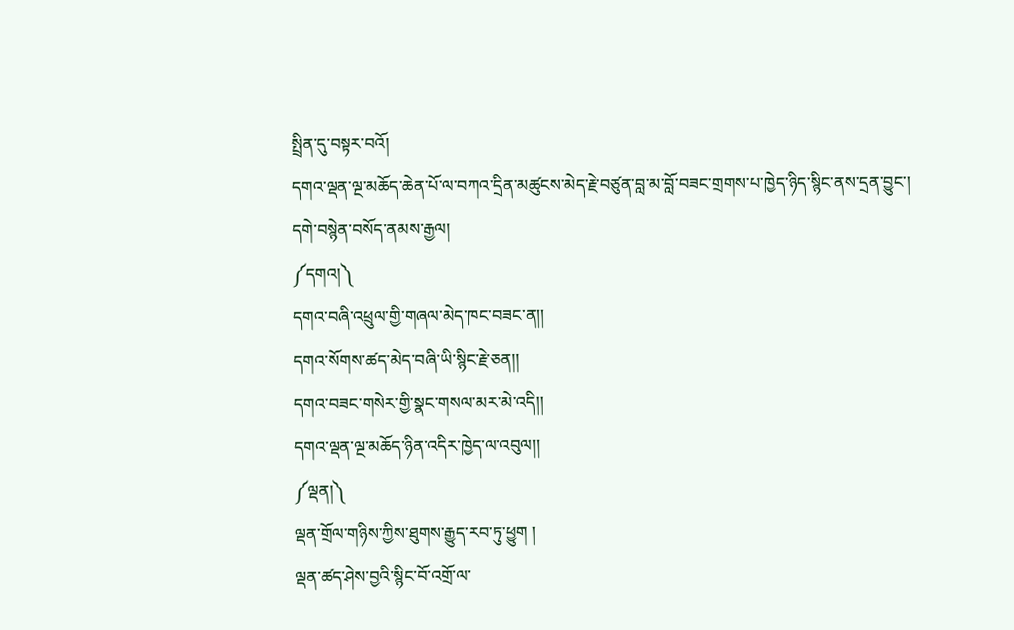སྤྲིན་དུ་བསྟར་བའོ།
དགའ་ལྡན་ལྔ་མཆོད་ཆེན་པོ་ལ་བཀའ་དྲིན་མཚུངས་མེད་རྗེ་བཙུན་བླ་མ་བློ་བཟང་གྲགས་པ་ཁྱེད་ཉིད་སྙིང་ནས་དྲན་བྱུང་།
དགེ་བསྙེན་བསོད་ནམས་རྒྱལ།
༼དགའ།༽
དགའ་བཞི་འཕྲུལ་གྱི་གཞལ་མེད་ཁང་བཟང་ན།།
དགའ་སོགས་ཚད་མེད་བཞི་ཡི་སྙིང་རྗེ་ཅན།།
དགའ་བཟང་གསེར་གྱི་སྣང་གསལ་མར་མེ་འདི།།
དགའ་ལྡན་ལྔ་མཆོད་ཉིན་འདིར་ཁྱེད་ལ་འབུལ།།
༼ལྡན།༽
ལྡན་གྲོལ་གཉིས་ཀྱིས་ཐུགས་རྒྱུད་རབ་ཏུ་ཕྱུག །
ལྡན་ཚད་ཤེས་བྱའི་སྙིང་བོ་འགྲོ་ལ་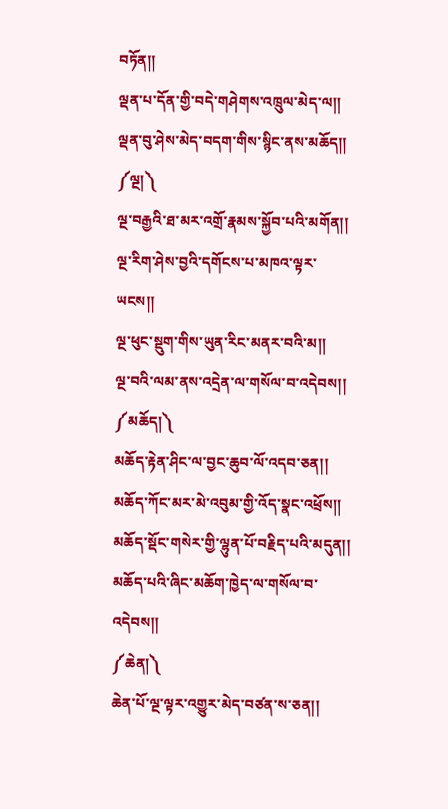བཏོན།།
ལྡན་པ་དོན་གྱི་བདེ་གཤེགས་འཁྲུལ་མེད་ལ།།
ལྡན་བུ་ཤེས་མེད་བདག་གིས་སྙིང་ནས་མཆོད།།
༼ལྔ།༽
ལྔ་བརྒྱའི་ཐ་མར་འགྲོ་རྣམས་སྐྱོབ་པའི་མགོན།།
ལྔ་རིག་ཤེས་བྱའི་དགོངས་པ་མཁའ་ལྟར་ཡངས།།
ལྔ་ཕུང་སྡུག་གིས་ཡུན་རིང་མནར་བའི་མ།།
ལྔ་བའི་ལམ་ནས་འདྲེན་ལ་གསོལ་བ་འདེབས།།
༼མཆོད།༽
མཆོད་རྟེན་ཤིང་ལ་བྱང་ཆུབ་ལོ་འདབ་ཅན།།
མཆོད་ཀོང་མར་མེ་འབུམ་གྱི་འོད་སྣང་འཕྲོས།།
མཆོད་སྡོང་གསེར་གྱི་ལྷུན་པོ་བརྗིད་པའི་མདུན།།
མཆོད་པའི་ཞིང་མཆོག་ཁྱེད་ལ་གསོལ་བ་འདེབས།།
༼ཆེན།༽
ཆེན་པོ་ལྔ་ལྟར་འགྱུར་མེད་བཙན་ས་ཅན།།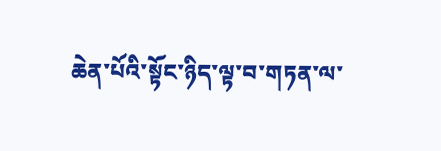ཆེན་པོའི་སྟོང་ཉིད་ལྟ་བ་གཏན་ལ་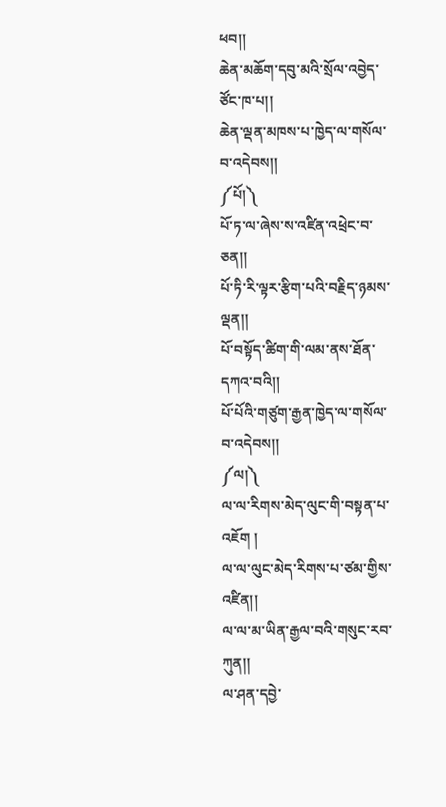ཕབ།།
ཆེན་མཆོག་དབུ་མའི་སྲོལ་འབྱེད་ཙོང་ཁ་པ།།
ཆེན་ལྡན་མཁས་པ་ཁྱེད་ལ་གསོལ་བ་འདེབས།།
༼པོ།༽
པོ་ཏ་ལ་ཞེས་ས་འཛིན་འཕྲེང་བ་ཅན།།
པོ་ཏི་རི་ལྟར་རྩིག་པའི་བརྗིད་ཉམས་ལྡན།།
པོ་བསྟོད་ཚིག་གི་ལམ་ནས་ཐོན་དཀའ་བའི།།
པོ་པོའི་གཙུག་རྒྱན་ཁྱེད་ལ་གསོལ་བ་འདེབས།།
༼ལ།༽
ལ་ལ་རིགས་མེད་ལུང་གི་བསྟན་པ་འཇོག །
ལ་ལ་ལུང་མེད་རིགས་པ་ཙམ་གྱིས་འཛིན།།
ལ་ལ་མ་ཡིན་རྒྱལ་བའི་གསུང་རབ་ཀུན།།
ལ་ཤན་དབྱེ་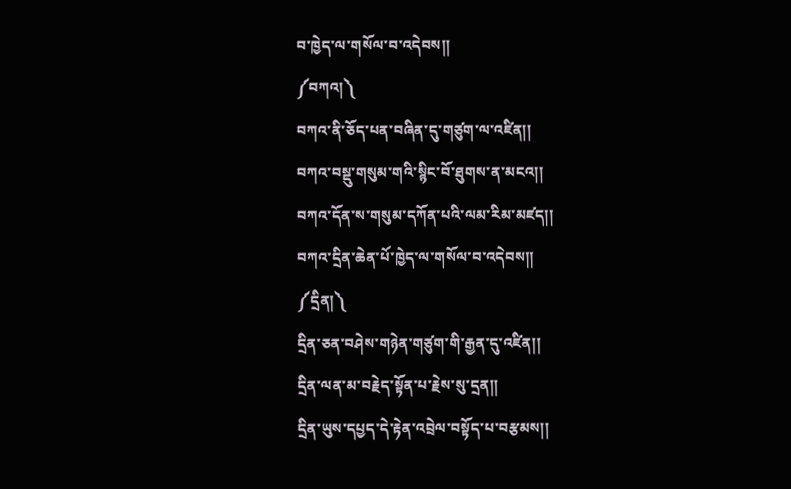བ་ཁྱེད་ལ་གསོལ་བ་འདེབས།།
༼བཀའ།༽
བཀའ་ནི་ཅོད་པན་བཞིན་དུ་གཙུག་ལ་འཛིན།།
བཀའ་བསྡུ་གསུམ་གའི་སྙིང་བོ་ཐུགས་ན་མངའ།།
བཀའ་དོན་ས་གསུམ་དཀོན་པའི་ལམ་རིམ་མཛད།།
བཀའ་དྲིན་ཆེན་པོ་ཁྱེད་ལ་གསོལ་བ་འདེབས།།
༼དྲིན།༽
དྲིན་ཅན་བཤེས་གཉེན་གཙུག་གི་རྒྱན་དུ་འཛིན།།
དྲིན་ལན་མ་བརྗེད་སྟོན་པ་རྗེས་སུ་དྲན།།
དྲིན་ཡུས་དཔྱད་དེ་རྟེན་འབྲེལ་བསྟོད་པ་བརྩམས།།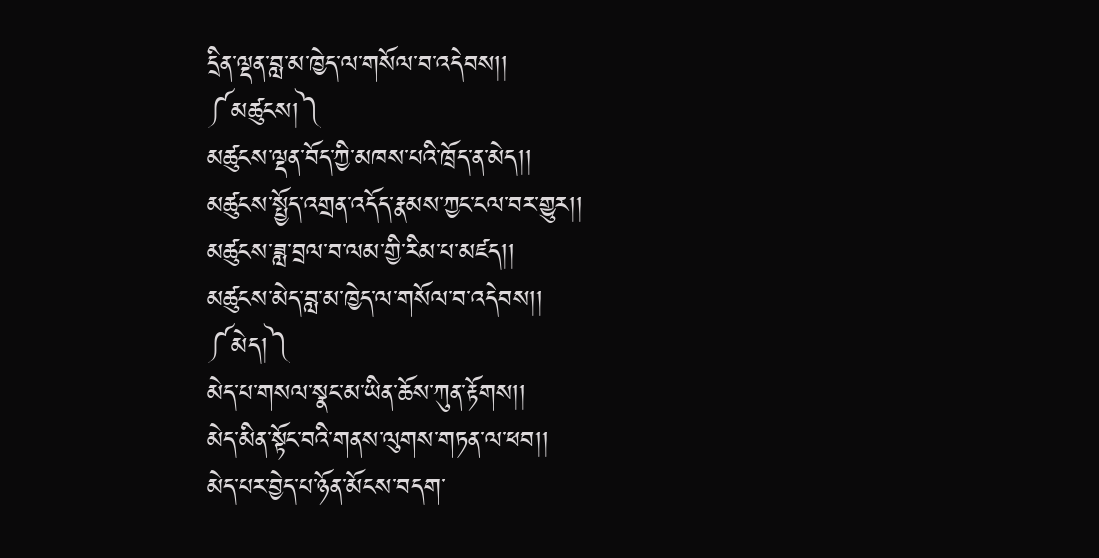དྲིན་ལྡན་བླ་མ་ཁྱེད་ལ་གསོལ་བ་འདེབས།།
༼མཚུངས།༽
མཚུངས་ལྡན་བོད་ཀྱི་མཁས་པའི་ཁྲོད་ན་མེད།།
མཚུངས་སྤྱོད་འགྲན་འདོད་རྣམས་ཀྱང་ངལ་བར་གྱུར།།
མཚུངས་ཟླ་བྲལ་བ་ལམ་གྱི་རིམ་པ་མཛད།།
མཚུངས་མེད་བླ་མ་ཁྱེད་ལ་གསོལ་བ་འདེབས།།
༼མེད།༽
མེད་པ་གསལ་སྣང་མ་ཡིན་ཆོས་ཀུན་རྟོགས།།
མེད་མིན་སྟོང་བའི་གནས་ལུགས་གཏན་ལ་ཕབ།།
མེད་པར་བྱེད་པ་ཉོན་མོངས་བདག་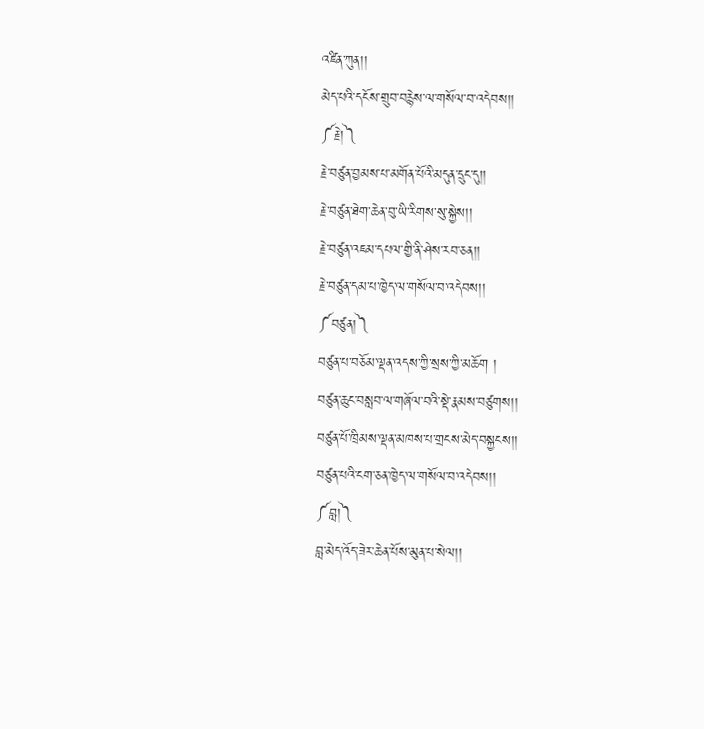འཛིན་ཀུན།།
མེད་པའི་དངོས་གྲུབ་བརྙེས་ལ་གསོལ་བ་འདེབས།།
༼རྗེ།༽
རྗེ་བཙུན་བྱམས་པ་མགོན་པོའི་མདུན་དྲུང་དུ།།
རྗེ་བཙུན་ཐེག་ཆེན་བུ་ཡི་རིགས་སུ་སྐྱེས།།
རྗེ་བཙུན་འཇམ་དཔལ་གྱི་ནི་ཤེས་རབ་ཅན།།
རྗེ་བཙུན་དམ་པ་ཁྱེད་ལ་གསོལ་བ་འདེབས།།
༼བཙུན།༽
བཙུན་པ་བཅོམ་ལྡན་འདས་ཀྱི་སྲས་ཀྱི་མཆོག །
བཙུན་ཆུང་བསླབ་ལ་གཞོལ་བའི་སྡེ་རྣམས་བཙུགས།།
བཙུན་པོ་ཁྲིམས་ལྡན་མཁས་པ་གྲངས་མེད་བསྐྱངས།།
བཙུན་པའི་ངག་ཅན་ཁྱེད་ལ་གསོལ་བ་འདེབས།།
༼བླ།༽
བླ་མེད་འོད་ཟེར་ཆེན་པོས་མུན་པ་སེལ།།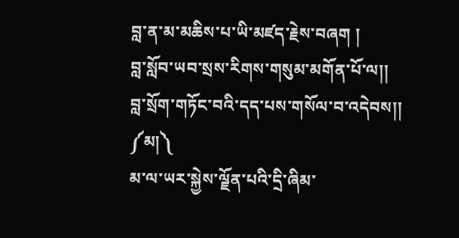བླ་ན་མ་མཆིས་པ་ཡི་མཛད་རྗེས་བཞག །
བླ་སློབ་ཡབ་སྲས་རིགས་གསུམ་མགོན་པོ་ལ།།
བླ་སྲོག་གཏོང་བའི་དད་པས་གསོལ་བ་འདེབས།།
༼མ།༽
མ་ལ་ཡར་སྐྱེས་ལྗོན་པའི་དྲི་ཞིམ་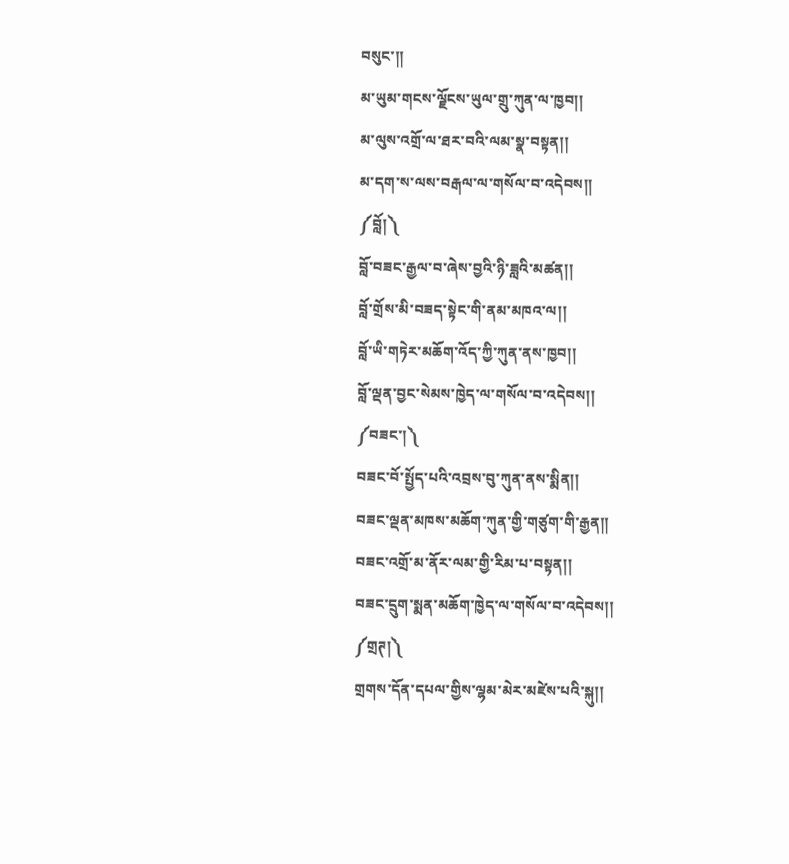བསུང་།།
མ་ཡུམ་གངས་ལྗོངས་ཡུལ་གྲུ་ཀུན་ལ་ཁྱབ།།
མ་ལུས་འགྲོ་ལ་ཐར་བའི་ལམ་སྣ་བསྟན།།
མ་དག་ས་ལས་བརྒལ་ལ་གསོལ་བ་འདེབས།།
༼བློ།༽
བློ་བཟང་རྒྱལ་བ་ཞེས་བྱའི་ཉི་ཟླའི་མཚན།།
བློ་གྲོས་མི་བཟད་སྟེང་གི་ནམ་མཁའ་ལ།།
བློ་ཡི་གཏེར་མཆོག་འོད་ཀྱི་ཀུན་ནས་ཁྱབ།།
བློ་ལྡན་བྱང་སེམས་ཁྱེད་ལ་གསོལ་བ་འདེབས།།
༼བཟང་།༽
བཟང་བོ་སྤྱོད་པའི་འབྲས་བུ་ཀུན་ནས་སྨིན།།
བཟང་ལྡན་མཁས་མཆོག་ཀུན་གྱི་གཙུག་གི་རྒྱན།།
བཟང་འགྲོ་མ་ནོར་ལམ་གྱི་རིམ་པ་བསྟན།།
བཟང་དྲུག་སྨན་མཆོག་ཁྱེད་ལ་གསོལ་བ་འདེབས།།
༼གྲཊ།༽
གྲགས་དོན་དཔལ་གྱིས་ལྷམ་མེར་མཛེས་པའི་སྐུ།།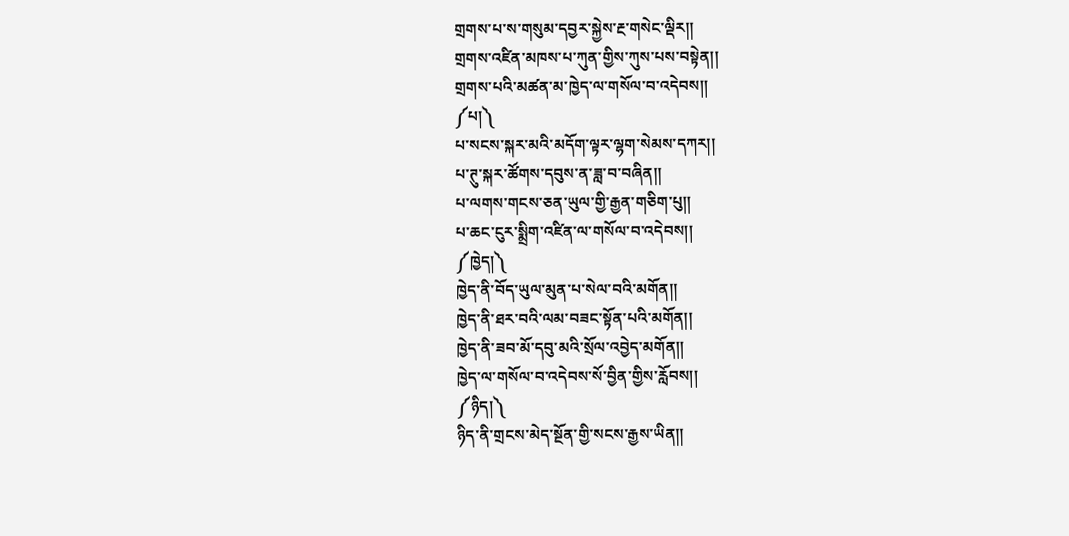གྲགས་པ་ས་གསུམ་དབྱར་སྐྱེས་རྔ་གསེང་ལྡིར།།
གྲགས་འཛིན་མཁས་པ་ཀུན་གྱིས་ཀུས་པས་བསྟེན།།
གྲགས་པའི་མཚན་མ་ཁྱེད་ལ་གསོལ་བ་འདེབས།།
༼པ།༽
པ་སངས་སྐར་མའི་མདོག་ལྟར་ལྷག་སེམས་དཀར།།
པ་ཊུ་སྐར་ཚོགས་དབུས་ན་ཟླ་བ་བཞིན།།
པ་ལགས་གངས་ཅན་ཡུལ་གྱི་རྒྱན་གཅིག་པུ།།
པ་ཆང་ངུར་སྨྲིག་འཛིན་ལ་གསོལ་བ་འདེབས།།
༼ཁྱེད།༽
ཁྱེད་ནི་བོད་ཡུལ་མུན་པ་སེལ་བའི་མགོན།།
ཁྱེད་ནི་ཐར་བའི་ལམ་བཟང་སྟོན་པའི་མགོན།།
ཁྱེད་ནི་ཟབ་མོ་དབུ་མའི་སྲོལ་འབྱེད་མགོན།།
ཁྱེད་ལ་གསོལ་བ་འདེབས་སོ་བྱིན་གྱིས་རློབས།།
༼ཉིད།༽
ཉིད་ནི་གྲངས་མེད་སྔོན་གྱི་སངས་རྒྱས་ཡིན།།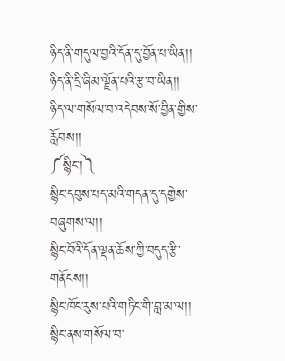ཉིད་ནི་གདུལ་བྱའི་དོན་དུ་བྱོན་པ་ཡིན།།
ཉིད་ནི་དྲི་ཞིམ་ལྗོན་པའི་རྩ་བ་ཡིན།།
ཉིད་ལ་གསོལ་བ་འདེབས་སོ་བྱིན་གྱིས་རློབས།།
༼སྙིང་།༽
སྙིང་དབུས་པད་མའི་གདན་དུ་དགྱེས་བཞུགས་ལ།།
སྙིང་བོའི་དོན་ལྡན་ཆོས་ཀྱི་བདུད་རྩི་གནོངས།།
སྙིང་ཁོང་རུས་པའི་གཏིང་གི་བླ་མ་ལ།།
སྙིང་ནས་གསོལ་བ་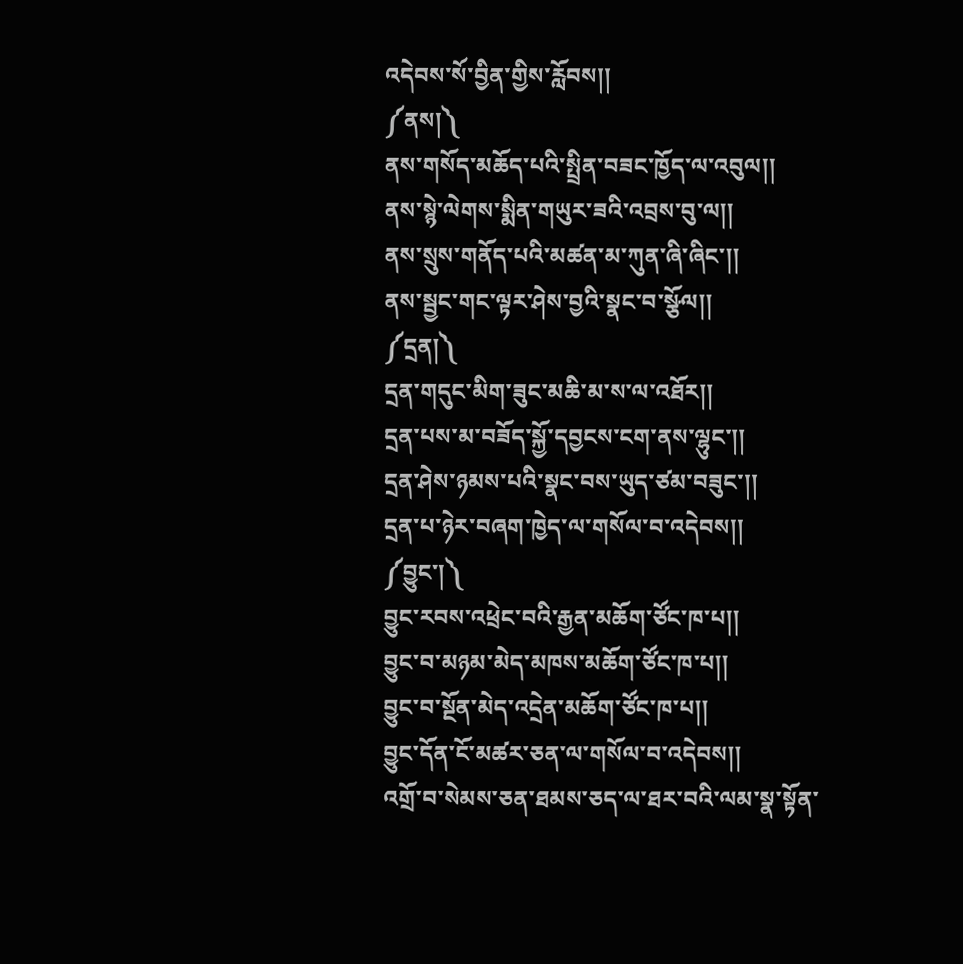འདེབས་སོ་བྱིན་གྱིས་རློབས།།
༼ནས།༽
ནས་གསོད་མཆོད་པའི་སྤྲིན་བཟང་ཁྱོད་ལ་འབུལ།།
ནས་སྙེ་ལེགས་སྨིན་གཡུར་ཟའི་འབྲས་བུ་ལ།།
ནས་སྲུས་གནོད་པའི་མཚན་མ་ཀུན་ཞི་ཞིང་།།
ནས་སྦྱང་གང་ལྟར་ཤེས་བྱའི་སྣང་བ་སྩོལ།།
༼དྲན།༽
དྲན་གདུང་མིག་ཟུང་མཆི་མ་ས་ལ་འཐོར།།
དྲན་པས་མ་བཟོད་སྐྱོ་དབྱངས་ངག་ནས་ལྷུང་།།
དྲན་ཤེས་ཉམས་པའི་སྣང་བས་ཡུད་ཙམ་བཟུང་།།
དྲན་པ་ཉེར་བཞག་ཁྱེད་ལ་གསོལ་བ་འདེབས།།
༼བྱུང་།༽
བྱུང་རབས་འཕྲེང་བའི་རྒྱན་མཆོག་ཙོང་ཁ་པ།།
བྱུང་བ་མཉམ་མེད་མཁས་མཆོག་ཙོང་ཁ་པ།།
བྱུང་བ་སྔོན་མེད་འདྲེན་མཆོག་ཙོང་ཁ་པ།།
བྱུང་དོན་ངོ་མཚར་ཅན་ལ་གསོལ་བ་འདེབས།།
འགྲོ་བ་སེམས་ཅན་ཐམས་ཅད་ལ་ཐར་བའི་ལམ་སྣ་སྟོན་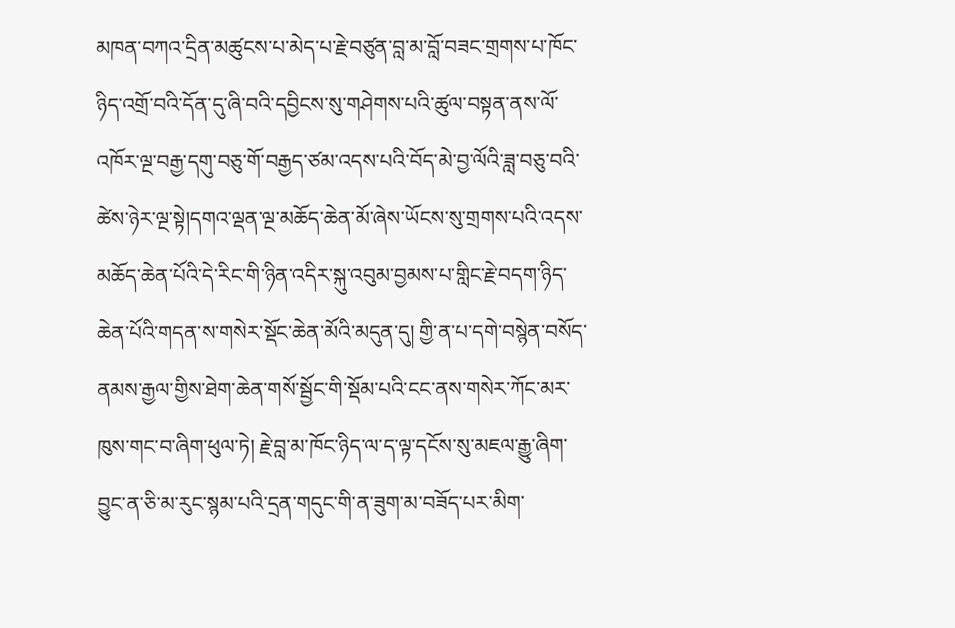མཁན་བཀའ་དྲིན་མཚུངས་པ་མེད་པ་རྗེ་བཙུན་བླ་མ་བློ་བཟང་གྲགས་པ་ཁོང་ཉིད་འགྲོ་བའི་དོན་དུ་ཞི་བའི་དབྱིངས་སུ་གཤེགས་པའི་ཚུལ་བསྟན་ནས་ལོ་འཁོར་ལྔ་བརྒྱ་དགུ་བཅུ་གོ་བརྒྱད་ཙམ་འདས་པའི་བོད་མེ་བྱ་ལོའི་ཟླ་བཅུ་བའི་ཚེས་ཉེར་ལྔ་སྟེ།དགའ་ལྡན་ལྔ་མཆོད་ཆེན་མོ་ཞེས་ཡོངས་སུ་གྲགས་པའི་འདས་མཆོད་ཆེན་པོའི་དེ་རིང་གི་ཉིན་འདིར་སྐུ་འབུམ་བྱམས་པ་གླིང་རྗེ་བདག་ཉིད་ཆེན་པོའི་གདན་ས་གསེར་སྡོང་ཆེན་མོའི་མདུན་དུ། གྱི་ན་པ་དགེ་བསྙེན་བསོད་ནམས་རྒྱལ་གྱིས་ཐེག་ཆེན་གསོ་སྦྱོང་གི་སྡོམ་པའི་ངང་ནས་གསེར་ཀོང་མར་ཁུས་གང་བ་ཞིག་ཕུལ་ཏེ། རྗེ་བླ་མ་ཁོང་ཉིད་ལ་ད་ལྟ་དངོས་སུ་མཇལ་རྒྱུ་ཞིག་བྱུང་ན་ཅི་མ་རུང་སྙམ་པའི་དྲན་གདུང་གི་ན་ཟུག་མ་བཟོད་པར་མིག་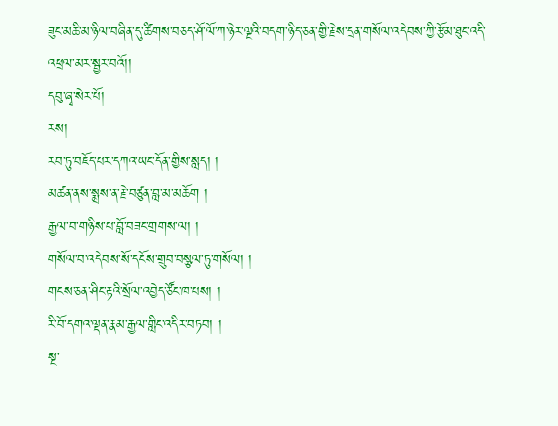ཟུང་མཆི་མ་ཉིལ་བཞིན་དུ་ཚིགས་བཅད་ཤོ་ལོ་ཀ་ཉེར་ལྔའི་བདག་ཉིད་ཅན་གྱི་རྗེས་དྲན་གསོལ་འདེབས་ཀྱི་རྩོམ་ཐུང་འདི་འཕྲལ་མར་སྦྱར་བའོ།།
དབུ་ཞྭ་སེར་པོ།
རས།
རབ་ཏུ་བཇོད་པར་དཀའ་ཡང་དོན་གྱིས་སླད། །
མཚན་ནས་སྨྲས་ན་རྗེ་བཙུན་བླ་མ་མཆོག །
རྒྱལ་བ་གཉིས་པ་བློ་བཟང་གྲགས་ལ། །
གསོལ་བ་འདེབས་སོ་དངོས་གྲུབ་བསྩལ་ཏུ་གསོལ། །
གངས་ཅན་ཤིང་རྟའི་སྲོལ་འབྱེད་ཙོང་ཁ་པས། །
རི་བོ་དགའ་ལྡན་རྣམ་རྒྱལ་གླིང་འདིར་བཏབ། །
སྔ་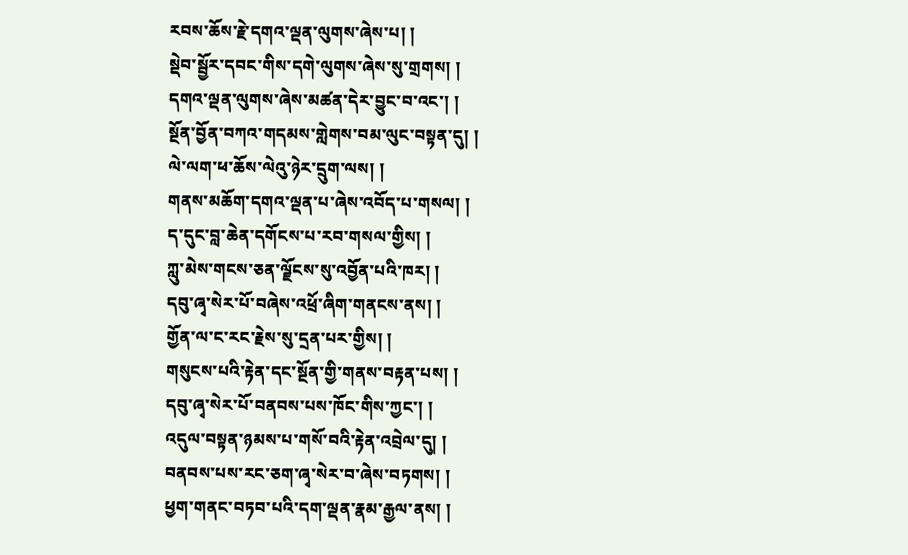རབས་ཆོས་རྗེ་དགའ་ལྡན་ལུགས་ཞེས་པ། །
སྡེབ་སྦྱོར་དབང་གིས་དགེ་ལུགས་ཞེས་སུ་གྲགས། །
དགའ་ལྡན་ལུགས་ཞེས་མཚན་དེར་བྱུང་བ་འང་། །
སྔོན་བྱོན་བཀའ་གདམས་གླེགས་བམ་ལུང་བསྟན་དུ། །
ལེ་ལག་ཕ་ཆོས་ལེའུ་ཉེར་དྲུག་ལས། །
གནས་མཆོག་དགའ་ལྡན་པ་ཞེས་འབོད་པ་གསལ། །
ད་དུང་བླ་ཆེན་དགོངས་པ་རབ་གསལ་གྱིས། །
ཀླུ་མེས་གངས་ཅན་ལྗོངས་སུ་འབྱོན་པའི་ཁར། །
དབུ་ཞྭ་སེར་པོ་བཞེས་འཕྲོ་ཞིག་གནངས་ནས། །
གྱོན་ལ་ང་རང་རྗེས་སུ་དྲན་པར་གྱིས། །
གསུངས་པའི་རྟེན་དང་སྔོན་གྱི་གནས་བརྟན་པས། །
དབུ་ཞྭ་སེར་པོ་བནབས་པས་ཁོང་གིས་ཀྱང་། །
འདུལ་བསྟན་ཉམས་པ་གསོ་བའི་རྟེན་འབྲེལ་དུ། །
བནབས་པས་རང་ཅག་ཞྭ་སེར་བ་ཞེས་བཏགས། །
ཕྱག་གནང་བཏབ་པའི་དག་ལྡན་རྣམ་རྒྱལ་ནས། །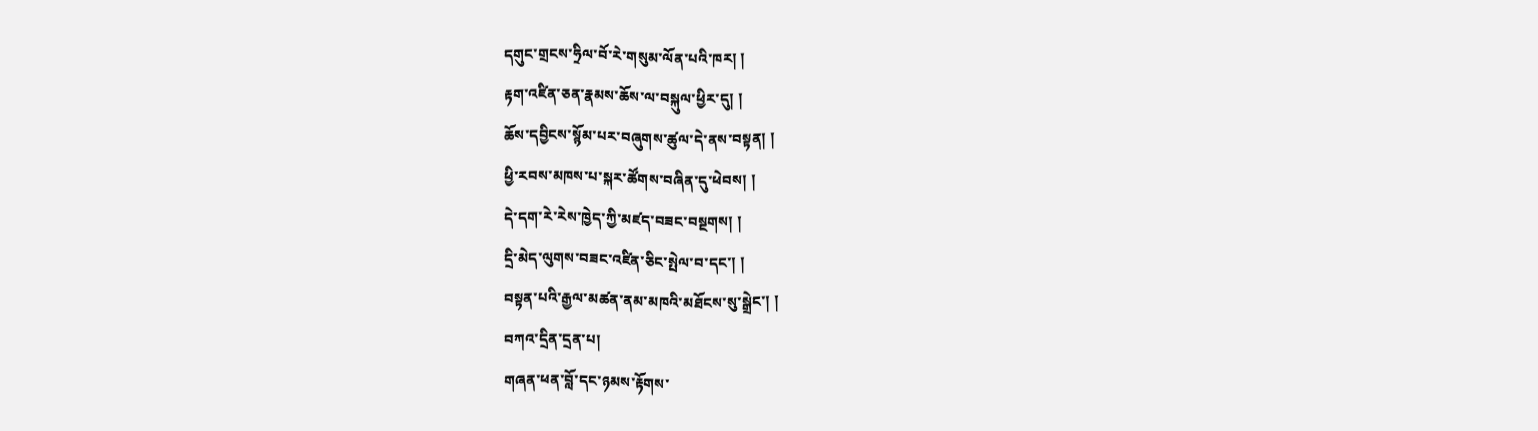དགུང་གྲངས་ཧྲིལ་བོ་རེ་གསུམ་ལོན་པའི་ཁར། །
རྟག་འཛིན་ཅན་རྣམས་ཆོས་ལ་བསྐུལ་ཕྱིར་དུ། །
ཆོས་དབྱིངས་སྙོམ་པར་བཞུགས་ཚུལ་དེ་ནས་བསྟན། །
ཕྱི་རབས་མཁས་པ་སྐར་ཚོགས་བཞིན་དུ་ཕེབས། །
དེ་དག་རེ་རེས་ཁྱེད་ཀྱི་མཛད་བཟང་བསྔགས། །
དྲི་མེད་ལུགས་བཟང་འཛིན་ཅིང་སྤེལ་བ་དང་། །
བསྟན་པའི་རྒྱལ་མཚན་ནམ་མཁའི་མཐོངས་སུ་སྒྲེང་། །
བཀའ་དྲིན་དྲན་པ།
གཞན་ཕན་བློ་དང་ཉམས་རྟོགས་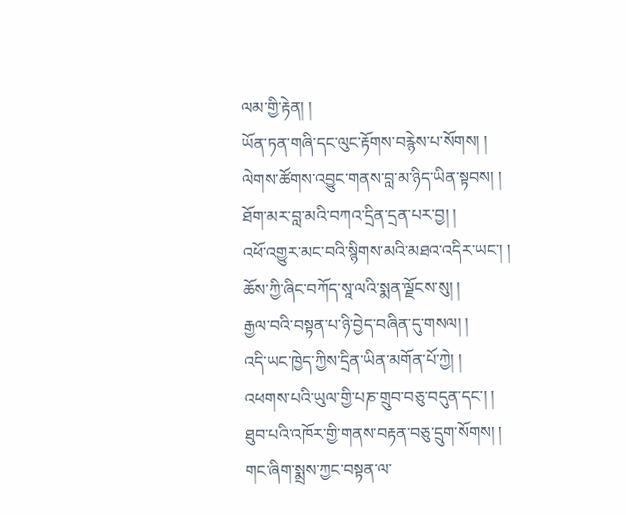ལམ་གྱི་རྟེན། །
ཡོན་ཏན་གཞི་དང་ལུང་རྟོགས་བརྙེས་པ་སོགས། །
ལེགས་ཚོགས་འབྱུང་གནས་བླ་མ་ཉིད་ཡིན་སྟབས། །
ཐོག་མར་བླ་མའི་བཀའ་དྲིན་དྲན་པར་བྱ། །
འཕོ་འགྱུར་མང་བའི་སྙིགས་མའི་མཐའ་འདིར་ཡང་། །
ཆོས་ཀྱི་ཞིང་བཀོད་སཱ་ལའི་སྨན་ལྗོངས་སུ། །
རྒྱལ་བའི་བསྟན་པ་ཉི་བྱེད་བཞིན་དུ་གསལ། །
འདི་ཡང་ཁྱེད་ཀྱིས་དྲིན་ཡིན་མགོན་པོ་ཀྱེ། །
འཕགས་པའི་ཡུལ་གྱི་པཎ་གྲུབ་བཅུ་བདུན་དང་། །
ཐུབ་པའི་འཁོར་གྱི་གནས་བརྟན་བཅུ་དྲུག་སོགས། །
གང་ཞིག་སྨྲས་ཀྱང་བསྟན་ལ་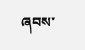ཞབས་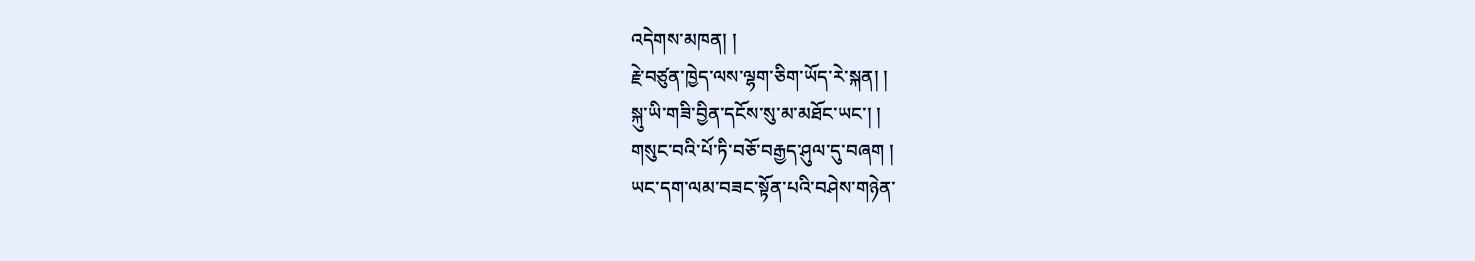འདེགས་མཁན། །
རྗེ་བཙུན་ཁྱེད་ལས་ལྷག་ཅིག་ཡོད་རེ་སྐན། །
སྐུ་ཡི་གཟི་བྱིན་དངོས་སུ་མ་མཐོང་ཡང་། །
གསུང་བའི་པོ་ཏི་བཅོ་བརྒྱད་ཤུལ་དུ་བཞག །
ཡང་དག་ལམ་བཟང་སྟོན་པའི་བཤེས་གཉེན་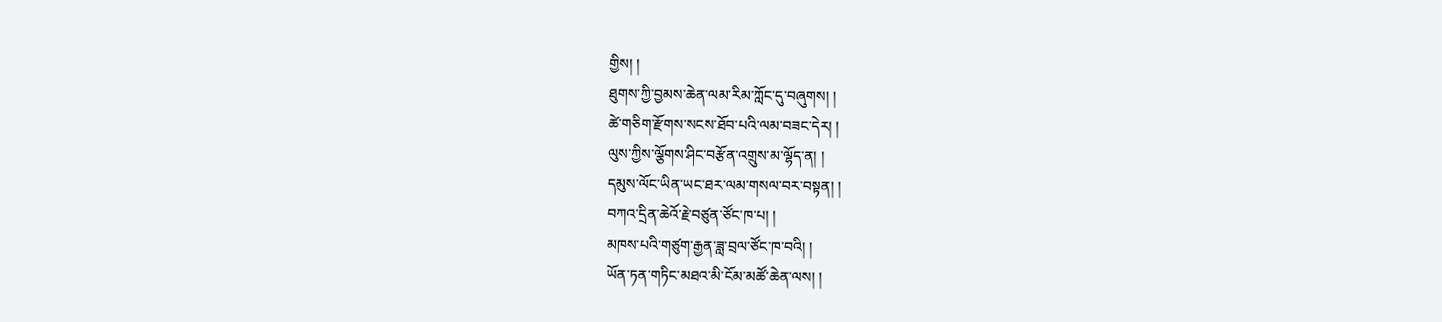གྱིས། །
ཐུགས་ཀྱི་བྱམས་ཆེན་ལམ་རིམ་ཀློང་དུ་བཞུགས། །
ཚེ་གཅིག་རྫོགས་སངས་ཐོབ་པའི་ལམ་བཟང་དེར། །
ལུས་ཀྱིས་ལྕོགས་ཤིང་བརྩོན་འགྲུས་མ་ལྷོད་ན། །
དམུས་ལོང་ཡིན་ཡང་ཐར་ལམ་གསལ་བར་བསྟན། །
བཀའ་དྲིན་ཆེའོ་རྗེ་བཙུན་ཙོང་ཁ་པ། །
མཁས་པའི་གཙུག་རྒྱན་ཟླ་བྲལ་ཙོང་ཁ་བའི། །
ཡོན་ཏན་གཏིང་མཐའ་མི་ངོམ་མཚོ་ཆེན་ལས། །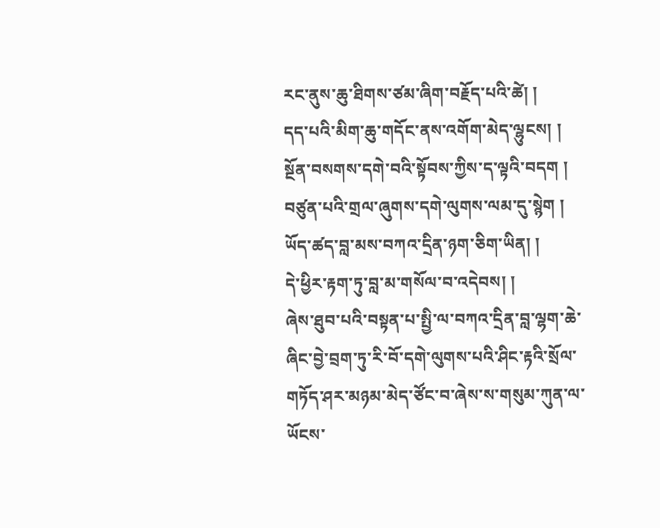རང་ནུས་ཆུ་ཐིགས་ཙམ་ཞིག་བརྗོད་པའི་ཚེ། །
དད་པའི་མིག་ཆུ་གདོང་ནས་འགོག་མེད་ལྷུངས། །
སྔོན་བསགས་དགེ་བའི་སྟོབས་ཀྱིས་ད་ལྟའི་བདག །
བཙུན་པའི་གྲལ་ཞུགས་དགེ་ལུགས་ལམ་དུ་སྙེག །
ཡོད་ཚད་བླ་མས་བཀའ་དྲིན་ཉག་ཅིག་ཡིན། །
དེ་ཕྱིར་རྟག་ཏུ་བླ་མ་གསོལ་བ་འདེབས། །
ཞེས་ཐུབ་པའི་བསྟན་པ་སྤྱི་ལ་བཀའ་དྲིན་བླ་ལྷག་ཆེ་ཞིང་བྱེ་བྲག་ཏུ་རི་བོ་དགེ་ལུགས་པའི་ཤིང་རྟའི་སྲོལ་གཏོད་ཤར་མཉམ་མེད་ཙོང་བ་ཞེས་ས་གསུམ་ཀུན་ལ་ཡོངས་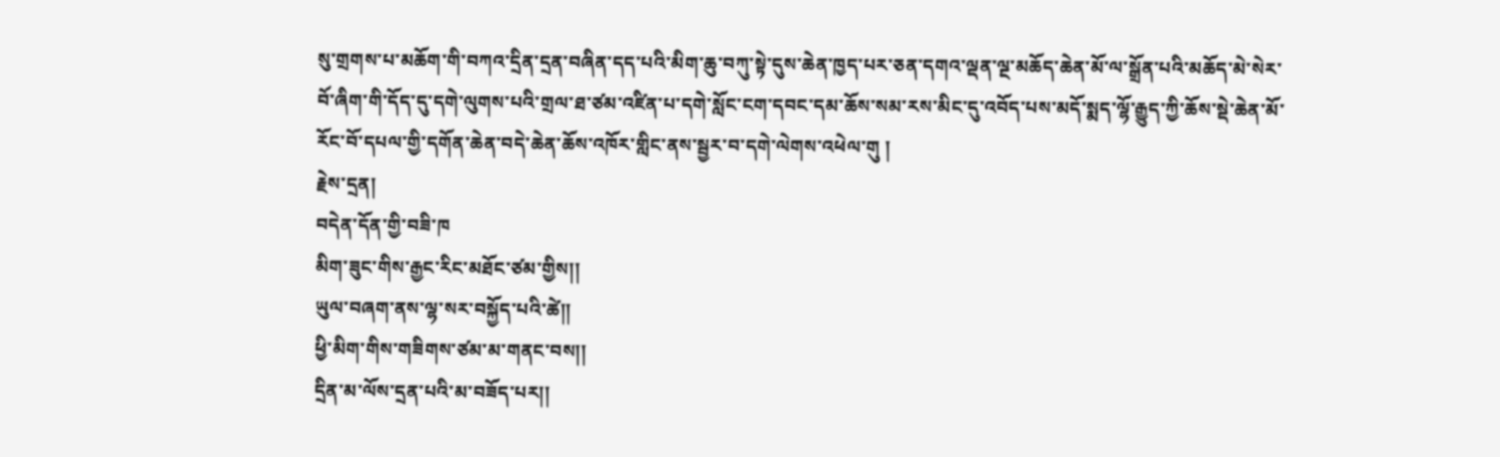སུ་གྲགས་པ་མཆོག་གི་བཀའ་དྲིན་དྲན་བཞིན་དད་པའི་མིག་ཆུ་བཀུ་སྟེ་དུས་ཆེན་ཁྱད་པར་ཅན་དགའ་ལྡན་ལྔ་མཆོད་ཆེན་མོ་ལ་སྒྲོན་པའི་མཆོད་མེ་སེར་བོ་ཞིག་གི་དོད་དུ་དགེ་ལུགས་པའི་གྲལ་ཐ་ཙམ་འཛིན་པ་དགེ་སློང་ངག་དབང་དམ་ཆོས་སམ་རས་མིང་དུ་འབོད་པས་མདོ་སྨད་ལྷོ་རྒྱུད་ཀྱི་ཆོས་སྡེ་ཆེན་མོ་རོང་བོ་དཔལ་གྱི་དགོན་ཆེན་བདེ་ཆེན་ཆོས་འཁོར་གླིང་ནས་སྦྱར་བ་དགེ་ལེགས་འཕེལ་གུ །
རྗེས་དྲན།
བདེན་དོན་གྱི་བཟི་ཁ
མིག་ཟུང་གིས་རྒྱང་རིང་མཐོང་ཙམ་གྱིས།།
ཡུལ་བཞག་ནས་ལྷ་སར་བསྐྱོད་པའི་ཚེ།།
ཕྱི་མིག་གིས་གཟིགས་ཙམ་མ་གནང་བས།།
དྲིན་མ་ལོས་དྲན་པའི་མ་བཟོད་པར།།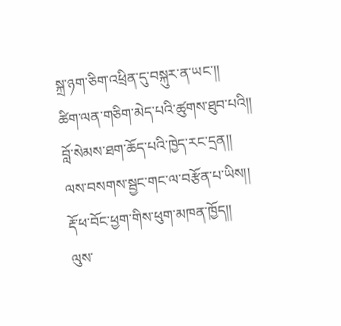སྐྲ་ཉག་ཅིག་འཕྲིན་དུ་བསྐུར་ན་ཡང་།།
ཚིག་ལན་གཅིག་མེད་པའི་ཚུགས་ཐུབ་པའི།།
བློ་སེམས་ཐག་ཆོད་པའི་ཁྱེད་རང་དྲན།།
ལས་བསགས་སྦྱང་གང་ལ་བརྩོན་པ་ཡིས།།
རྡོ་ཕ་བོང་ཕྱག་གིས་ཕུག་མཁན་ཁྱོད།།
ལུས་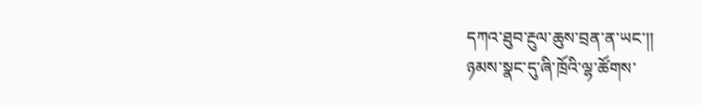དཀའ་ཐུབ་རྔུལ་ཆུས་བྲན་ན་ཡང་།།
ཉམས་སྣང་དུ་ཞི་ཁྲོའི་ལྷ་ཚོགས་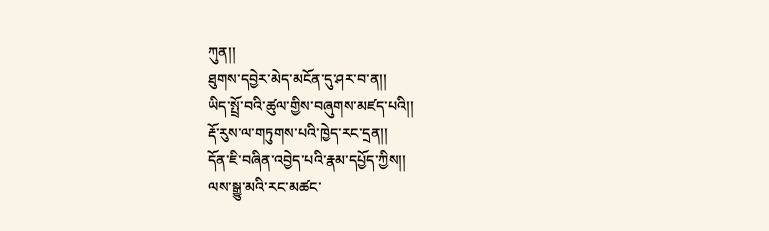ཀུན།།
ཐུགས་དབྱེར་མེད་མངོན་དུ་ཤར་བ་ན།།
ཡིད་སྤྲོ་བའི་ཚུལ་གྱིས་བཞུགས་མཛད་པའི།།
རྡོ་རུས་ལ་གཏུགས་པའི་ཁྱེད་རང་དྲན།།
དོན་ཇི་བཞིན་འབྱེད་པའི་རྣམ་དཔྱོད་ཀྱིས།།
ལས་སྒྱུ་མའི་རང་མཚང་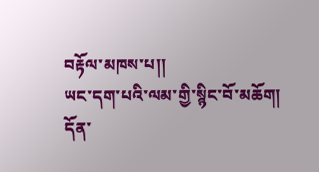བརྟོལ་མཁས་པ།།
ཡང་དག་པའི་ལམ་གྱི་སྙིང་བོ་མཆོག།
དོན་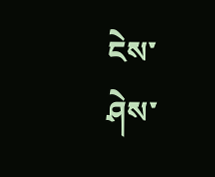ངེས་ཤེས་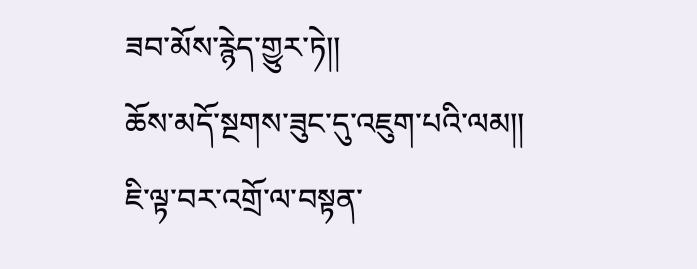ཟབ་མོས་རྙེད་གྱུར་ཏེ།།
ཆོས་མདོ་སྔགས་ཟུང་དུ་འཇུག་པའི་ལམ།།
ཇི་ལྟ་བར་འགྲོ་ལ་བསྟན་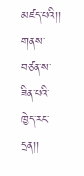མཛད་པའི།།
གནས་བཙན་ས་ཟིན་པའི་ཁྱེད་རང་དྲན།།